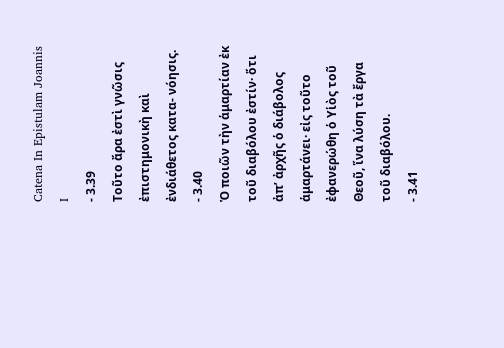Catena In Epistulam Joannis I
- 3.39
Τοῦτο ἄρα ἐστὶ γνῶσις ἐπιστημονικὴ καὶ ἐνδιάθετος κατα- νόησις.
- 3.40
Ὁ ποιῶν τὴν ἁμαρτίαν ἐκ τοῦ διαβόλου ἐστίν· ὅτι ἀπ’ ἀρχῆς ὁ διάβολος ἁμαρτάνει· εἰς τοῦτο ἐφανερώθη ὁ Υἱὸς τοῦ Θεοῦ, ἵνα λύση τὰ ἔργα τοῦ διαβόλου.
- 3.41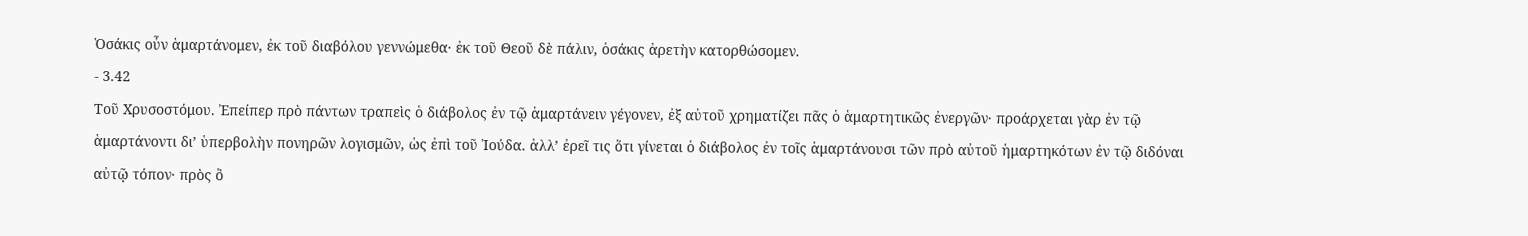Ὁσάκις οὖν ἁμαρτάνομεν, ἐκ τοῦ διαβόλου γεννώμεθα· ἐκ τοῦ Θεοῦ δὲ πάλιν, ὁσάκις ἀρετὴν κατορθώσομεν.
- 3.42
Τοῦ Χρυσοστόμου. Ἐπείπερ πρὸ πάντων τραπεὶς ὁ διάβολος ἐν τῷ ἁμαρτάνειν γέγονεν, ἐξ αὐτοῦ χρηματίζει πᾶς ὁ ἁμαρτητικῶς ἐνεργῶν· προάρχεται γὰρ ἐν τῷ ἁμαρτάνοντι δι’ ὑπερβολὴν πονηρῶν λογισμῶν, ὡς ἐπὶ τοῦ Ἰούδα. ἀλλ’ ἐρεῖ τις ὅτι γίνεται ὁ διάβολος ἐν τοῖς ἁμαρτάνουσι τῶν πρὸ αὐτοῦ ἡμαρτηκότων ἐν τῷ διδόναι αὐτῷ τόπον· πρὸς ὃ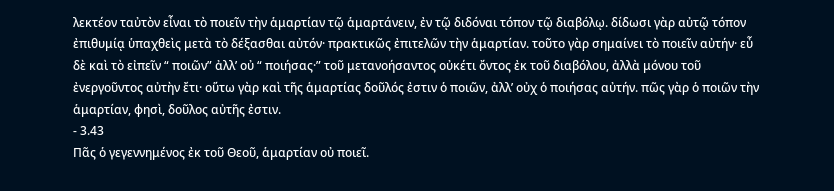λεκτέον ταὐτὸν εἶναι τὸ ποιεῖν τὴν ἁμαρτίαν τῷ ἁμαρτάνειν, ἐν τῷ διδόναι τόπον τῷ διαβόλῳ. δίδωσι γὰρ αὐτῷ τόπον ἐπιθυμίᾳ ὑπαχθεὶς μετὰ τὸ δέξασθαι αὐτόν· πρακτικῶς ἐπιτελῶν τὴν ἁμαρτίαν. τοῦτο γὰρ σημαίνει τὸ ποιεῖν αὐτήν· εὖ δὲ καὶ τὸ εἰπεῖν “ ποιῶν” ἀλλ’ οὐ “ ποιήσας·” τοῦ μετανοήσαντος οὐκέτι ὄντος ἐκ τοῦ διαβόλου, ἀλλὰ μόνου τοῦ ἐνεργοῦντος αὐτὴν ἔτι· οὕτω γὰρ καὶ τῆς ἁμαρτίας δοῦλός ἐστιν ὁ ποιῶν, ἀλλ’ οὐχ ὁ ποιήσας αὐτήν. πῶς γὰρ ὁ ποιῶν τὴν ἁμαρτίαν, φησὶ, δοῦλος αὐτῆς ἐστιν.
- 3.43
Πᾶς ὁ γεγεννημένος ἐκ τοῦ Θεοῦ, ἁμαρτίαν οὐ ποιεῖ.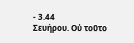- 3.44
Σευήρου. Οὐ τοῦτο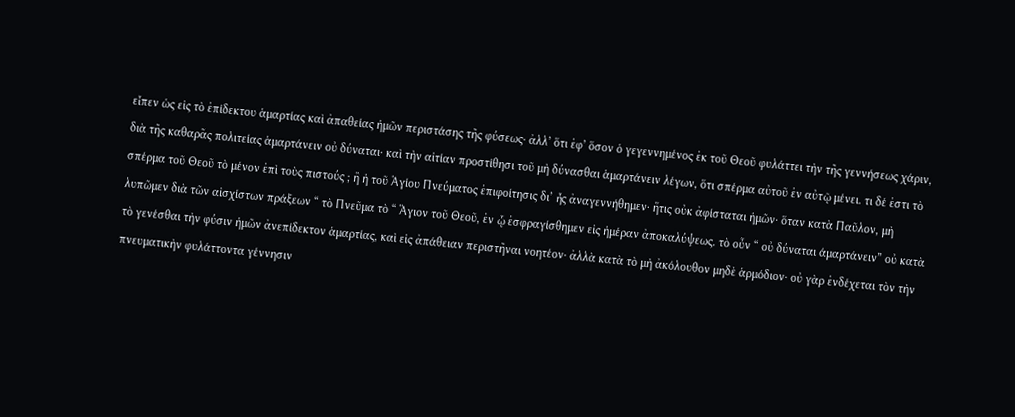εἶπεν ὡς εἰς τὸ ἐπίδεκτου ἁμαρτίας καὶ ἀπαθείας ἡμῶν περιστάσης τῆς φύσεως· ἀλλ’ ὅτι ἐφ’ ὅσον ὁ γεγεννημένος ἐκ τοῦ Θεοῦ φυλάττει τὴν τῆς γεννήσεως χάριν, διὰ τῆς καθαρᾶς πολιτείας ἁμαρτάνειν οὐ δύναται· καὶ τὴν αἰτίαν προστίθησι τοῦ μὴ δύνασθαι ἁμαρτάνειν λέγων, ὅτι σπέρμα αὐτοῦ ἐν αὐτῷ μένει. τι δέ ἐστι τὸ σπέρμα τοῦ Θεοῦ τὸ μένον ἐπὶ τοὺς πιστούς ; ἢ ἡ τοῦ Ἁγίου Πνεύματος ἐπιφοίτησις δι’ ἧς ἀναγεννήθημεν· ἥτις οὐκ ἀφίσταται ἡμῶν· ὅταν κατὰ Παῦλον, μὴ λυπῶμεν διὰ τῶν αἰσχίστων πράξεων “ τὸ Πνεῦμα τὸ “ Ἅγιον τοῦ Θεοῦ, ἐν ᾧ ἐσφραγίσθημεν εἰς ἡμέραν ἀποκαλύψεως. τὸ οὖν “ οὐ δύναται άμαρτάνειν” οὐ κατὰ τὸ γενέσθαι τὴν φύσιν ἡμῶν ἀνεπίδεκτον ἁμαρτίας, καὶ εἰς ἀπάθειαν περιστῆναι νοητέον· ἀλλὰ κατὰ τὸ μὴ ἀκόλουθον μηδὲ ἁρμόδιον· οὐ γὰρ ἐνδέχεται τὸν τὴν πνευματικὴν φυλάττοντα γέννησιν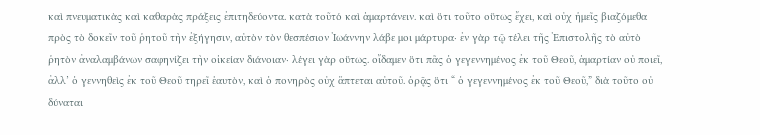καὶ πνευματικὰς καὶ καθαρὰς πράξεις ἐπιτηδεύοντα. κατὰ τοῦτό καὶ ἁμαρτάνειν. καὶ ὅτι τοῦτο οὕτως ἔχει, καὶ οὐχ ἡμεῖς βιαζόμεθα πρὸς τὸ δοκεῖν τοῦ ῥητοῦ τὴν ἐξήγησιν, αὐτὸν τὸν θεσπέσιον Ἰωάννην λάβε μοι μάρτυρα· ἐν γὰρ τῷ τέλει τῆς Ἐπιστολῆς τὸ αὐτὸ ῥητὸν ἀναλαμβάνων σαφηνίζει τὴν οἰκείαν διάνοιαν· λέγει γὰρ οὕτως. οἴδαμεν ὅτι πᾶς ὁ γεγεννημένος ἐκ τοῦ Θεοῦ, ἁμαρτίαν οὐ ποιεῖ, ἀλλ’ ὁ γεννηθεὶς ἐκ τοῦ Θεοῦ τηρεῖ ἑαυτὸν, καὶ ὁ πονηρὸς οὐχ ἅπτεται αὐτοῦ. ὁρᾷς ὅτι “ ὁ γεγεννημένος ἐκ τοῦ Θεοῦ,” διὰ τοῦτο οὐ δύναται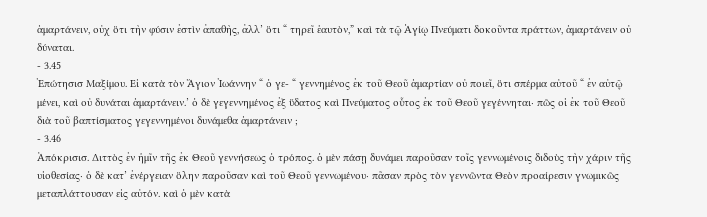ἁμαρτάνειν, οὐχ ὅτι τὴν φύσιν ἐστὶν ἀπαθὴς, ἀλλ’ ὅτι “ τηρεῖ ἑαυτὸν,” καὶ τὰ τῷ Ἁγίῳ Πνεύματι δοκοῦντα πράττων, ἁμαρτάνειν οὐ δύναται.
- 3.45
Ἐπώτησισ Μαξίμου. Εἰ κατὰ τὸν Ἅγιον Ἰωάννην “ ὁ γε- “ γεννημένος ἐκ τοῦ Θεοῦ ἁμαρτίαν οὐ ποιεῖ, ὅτι σπέρμα αὐτοῦ “ ἐν αὐτῷ μένει, καὶ οὐ δυνάται ἁμαρτάνειν.’ ὁ δὲ γεγεννημένος ἐξ ὕδατος καὶ Πνεύματος οὗτος ἐκ τοῦ Θεοῦ γεγέννηται· πῶς οἱ ἐκ τοῦ Θεοῦ διὰ τοῦ βαπτίσματος γεγεννημένοι δυνάμεθα ἁμαρτάνειν ;
- 3.46
Ἀπόκρισισ. Διττὸς ἐν ἡμῖν τῆς ἐκ Θεοῦ γεννήσεως ὁ τρόπος. ὁ μὲν πάσῃ δυνάμει παροῦσαν τοῖς γεννωμένοις διδοὺς τὴν χάριν τῆς υἱοθεσίας· ὁ δὲ κατ’ ἐνέργειαν ὅλην παροῦσαν καὶ τοῦ Θεοῦ γεννωμένου· πᾶσαν πρὸς τὸν γεννῶντα Θεὸν προαίρεσιν γνωμικῶς μεταπλάττουσαν εἰς αὐτόν. καὶ ὁ μὲν κατὰ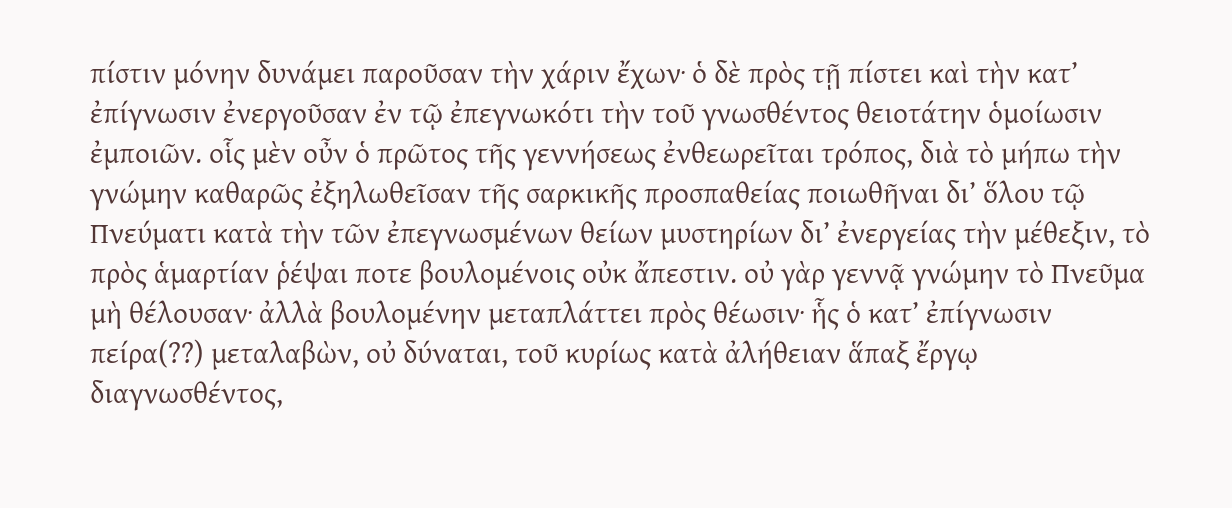πίστιν μόνην δυνάμει παροῦσαν τὴν χάριν ἔχων· ὁ δὲ πρὸς τῇ πίστει καὶ τὴν κατ’ ἐπίγνωσιν ἐνεργοῦσαν ἐν τῷ ἐπεγνωκότι τὴν τοῦ γνωσθέντος θειοτάτην ὁμοίωσιν ἐμποιῶν. οἷς μὲν οὖν ὁ πρῶτος τῆς γεννήσεως ἐνθεωρεῖται τρόπος, διὰ τὸ μήπω τὴν γνώμην καθαρῶς ἐξηλωθεῖσαν τῆς σαρκικῆς προσπαθείας ποιωθῆναι δι’ ὅλου τῷ Πνεύματι κατὰ τὴν τῶν ἐπεγνωσμένων θείων μυστηρίων δι’ ἐνεργείας τὴν μέθεξιν, τὸ πρὸς ἁμαρτίαν ῥέψαι ποτε βουλομένοις οὐκ ἄπεστιν. οὐ γὰρ γεννᾷ γνώμην τὸ Πνεῦμα μὴ θέλουσαν· ἀλλὰ βουλομένην μεταπλάττει πρὸς θέωσιν· ἧς ὁ κατ’ ἐπίγνωσιν πείρα(??) μεταλαβὼν, οὐ δύναται, τοῦ κυρίως κατὰ ἀλήθειαν ἅπαξ ἔργῳ διαγνωσθέντος,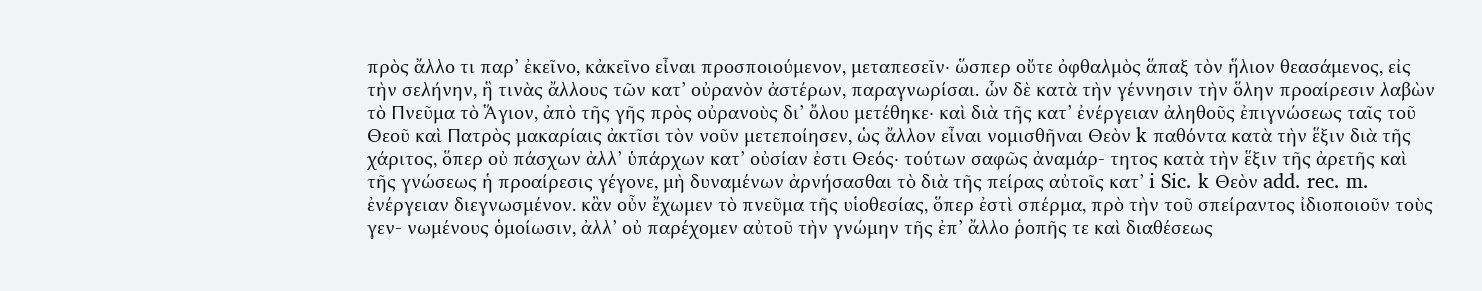πρὸς ἄλλο τι παρ’ ἐκεῖνο, κἀκεῖνο εἶναι προσποιούμενον, μεταπεσεῖν· ὥσπερ οὔτε ὀφθαλμὸς ἅπαξ τὸν ἥλιον θεασάμενος, εἰς τὴν σελήνην, ἣ τινὰς ἄλλους τῶν κατ’ οὐρανὸν ἀστέρων, παραγνωρίσαι. ὧν δὲ κατὰ τὴν γέννησιν τὴν ὅλην προαίρεσιν λαβὼν τὸ Πνεῦμα τὸ Ἅγιον, ἀπὸ τῆς γῆς πρὸς οὐρανοὺς δι’ ὄλου μετέθηκε· καὶ διὰ τῆς κατ’ ἐνέργειαν ἀληθοῦς ἐπιγνώσεως ταῖς τοῦ Θεοῦ καὶ Πατρὸς μακαρίαις ἀκτῖσι τὸν νοῦν μετεποίησεν, ὡς ἄλλον εἶναι νομισθῆναι Θεὸν k παθόντα κατὰ τὴν ἕξιν διὰ τῆς χάριτος, ὅπερ οὐ πάσχων ἀλλ’ ὑπάρχων κατ’ οὐσίαν ἐστι Θεός· τούτων σαφῶς ἀναμάρ- τητος κατὰ τὴν ἕξιν τῆς ἀρετῆς καὶ τῆς γνώσεως ἡ προαίρεσις γέγονε, μὴ δυναμένων ἀρνήσασθαι τὸ διὰ τῆς πείρας αὐτοῖς κατ’ i Sic. k Θεὸν add. rec. m. ἐνέργειαν διεγνωσμένον. κἂν οὖν ἔχωμεν τὸ πνεῦμα τῆς υἱοθεσίας, ὅπερ ἐστὶ σπέρμα, πρὸ τὴν τοῦ σπείραντος ἰδιοποιοῦν τοὺς γεν- νωμένους ὁμοίωσιν, ἀλλ’ οὐ παρέχομεν αὐτοῦ τὴν γνώμην τῆς ἐπ’ ἄλλο ῥοπῆς τε καὶ διαθέσεως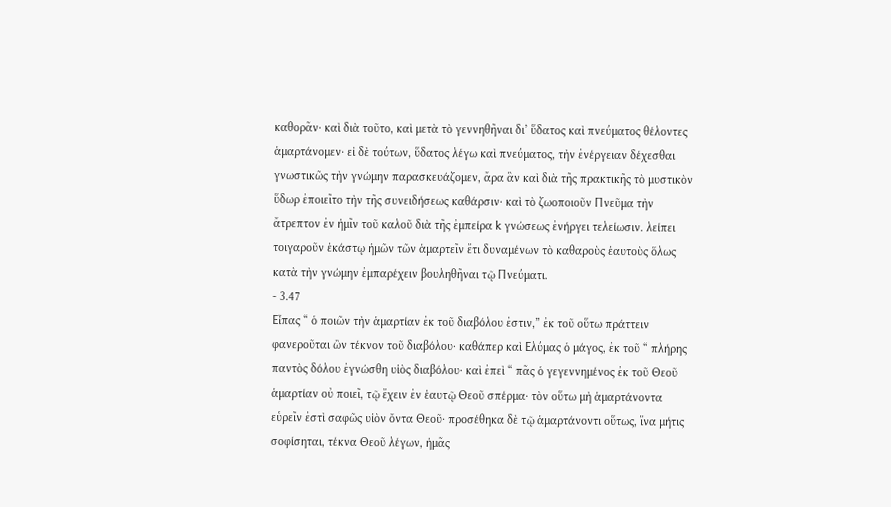καθορᾶν· καὶ διὰ τοῦτο, καὶ μετὰ τὸ γεννηθῆναι δι’ ὕδατος καὶ πνεύματος θέλοντες ἁμαρτάνομεν· εἰ δὲ τούτων, ὕδατος λέγω καὶ πνεύματος, τὴν ἐνέργειαν δέχεσθαι γνωστικῶς τὴν γνώμην παρασκευάζομεν, ἄρα ἃν καὶ διὰ τῆς πρακτικῆς τὸ μυστικὸν ὕδωρ ἐποιεῖτο τὴν τῆς συνειδήσεως καθάρσιν· καὶ τὸ ζωοποιοῦν Πνεῦμα τὴν ἄτρεπτον ἐν ἡμῖν τοῦ καλοῦ διὰ τῆς ἐμπείρα k γνώσεως ἐνήργει τελείωσιν. λείπει τοιγαροῦν ἑκάστῳ ἡμῶν τῶν ἁμαρτεῖν ἔτι δυναμένων τὸ καθαροὺς ἑαυτοὺς ὅλως κατὰ τὴν γνώμην ἐμπαρέχειν βουληθῆναι τῷ Πνεύματι.
- 3.47
Εἶπας “ ὁ ποιῶν τὴν ἁμαρτίαν ἐκ τοῦ διαβόλου ἐστιν,” ἐκ τοῦ οὕτω πράττειν φανεροῦται ὢν τέκνον τοῦ διαβόλου· καθάπερ καὶ Ελύμας ὁ μάγος, ἐκ τοῦ “ πλήρης παντὸς δόλου ἐγνώσθη υἱὸς διαβόλου· καὶ ἐπεὶ “ πᾶς ὁ γεγεννημένος ἐκ τοῦ Θεοῦ ἁμαρτίαν οὐ ποιεῖ, τῷ ἔχειν ἐν ἑαυτῷ Θεοῦ σπέρμα· τὸν οὕτω μὴ ἁμαρτάνοντα εὑρεῖν ἐστὶ σαφῶς υἱὸν ὄντα Θεοῦ· προσέθηκα δὲ τῷ ἁμαρτάνοντι οὕτως, ἵνα μήτις σοφίσηται, τέκνα Θεοῦ λέγων, ἡμᾶς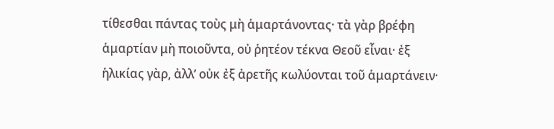τίθεσθαι πάντας τοὺς μὴ ἁμαρτάνοντας· τὰ γὰρ βρέφη ἁμαρτίαν μὴ ποιοῦντα, οὐ ῥητέον τέκνα Θεοῦ εἶναι· ἐξ ἡλικίας γὰρ, ἀλλ’ οὐκ ἐξ ἀρετῆς κωλύονται τοῦ ἁμαρτάνειν·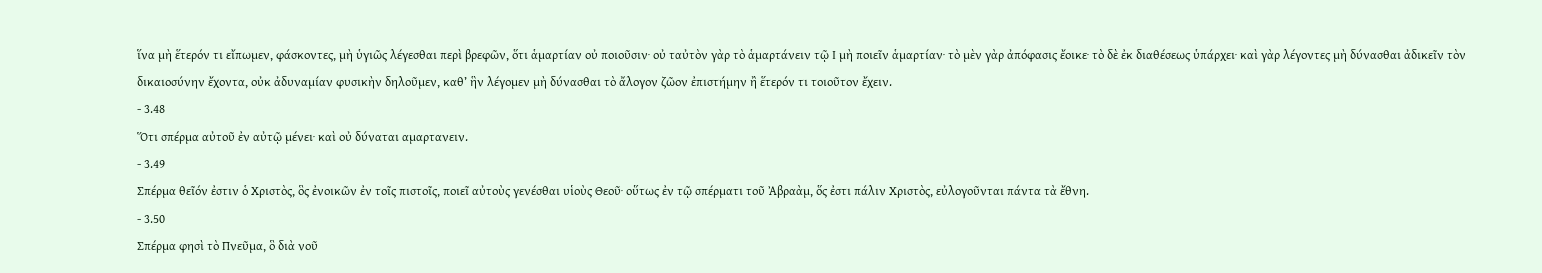ἵνα μὴ ἕτερόν τι εἴπωμεν, φάσκοντες, μὴ ὑγιῶς λέγεσθαι περὶ βρεφῶν, ὅτι ἁμαρτίαν οὐ ποιοῦσιν· οὐ ταὐτὸν γὰρ τὸ ἁμαρτάνειν τῷ Ι μὴ ποιεῖν ἁμαρτίαν· τὸ μὲν γὰρ ἀπόφασις ἔοικε· τὸ δὲ ἐκ διαθέσεως ὑπάρχει· καὶ γὰρ λέγοντες μὴ δύνασθαι ἀδικεῖν τὸν δικαιοσύνην ἔχοντα, οὐκ ἀδυναμίαν φυσικὴν δηλοῦμεν, καθ’ ἣν λέγομεν μὴ δύνασθαι τὸ ἄλογον ζῶον ἐπιστήμην ἢ ἕτερόν τι τοιοῦτον ἔχειν.
- 3.48
Ὅτι σπέρμα αὐτοῦ ἐν αὐτῷ μένει· καὶ οὐ δύναται αμαρτανειν.
- 3.49
Σπέρμα θεῖόν ἐστιν ὁ Χριστὸς, ὃς ἐνοικῶν ἐν τοῖς πιστοῖς, ποιεῖ αὐτοὺς γενέσθαι υἱοὺς Θεοῦ· οὕτως ἐν τῷ σπέρματι τοῦ Ἀβραὰμ, ὅς ἐστι πάλιν Χριστὸς, εὐλογοῦνται πάντα τὰ ἔθνη.
- 3.50
Σπέρμα φησὶ τὸ Πνεῦμα, ὃ διὰ νοῦ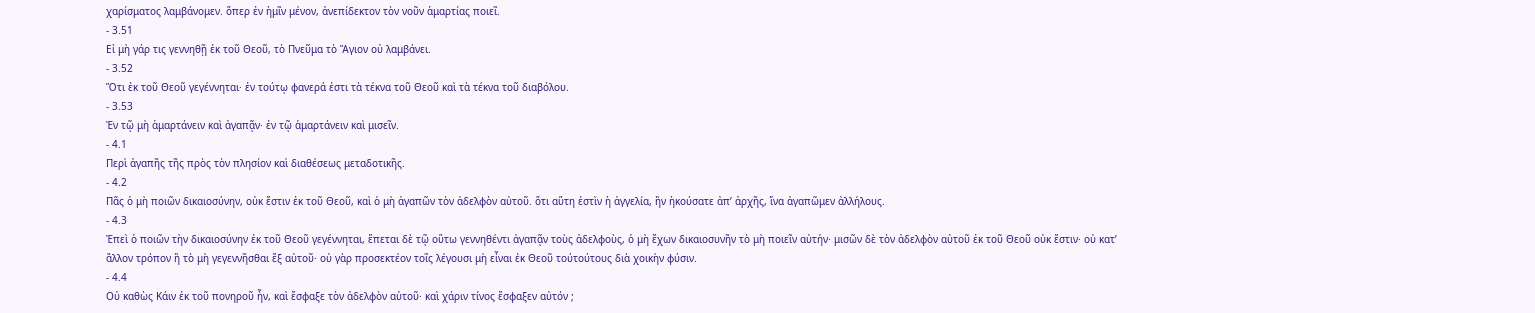χαρίσματος λαμβάνομεν. ὅπερ ἐν ἡμῖν μένον, ἀνεπίδεκτον τὸν νοῦν ἁμαρτίας ποιεῖ.
- 3.51
Εἰ μὴ γάρ τις γεννηθῇ ἐκ τοῦ Θεοῦ, τὸ Πνεῦμα τὸ Ἅγιον οὐ λαμβάνει.
- 3.52
Ὅτι ἐκ τοῦ Θεοῦ γεγέννηται· ἐν τούτῳ φανερά ἐστι τὰ τέκνα τοῦ Θεοῦ καὶ τὰ τέκνα τοῦ διαβόλου.
- 3.53
Ἐν τῷ μὴ ἁμαρτάνειν καὶ ἀγαπᾷν· ἐν τῷ ἁμαρτάνειν καὶ μισεῖν.
- 4.1
Περὶ ἀγαπῆς τῆς πρὸς τὸν πλησίον καὶ διαθέσεως μεταδοτικῆς.
- 4.2
Πᾶς ὁ μὴ ποιῶν δικαιοσύνην, οὐκ ἔστιν ἐκ τοῦ Θεοῦ, καὶ ὁ μὴ ἀγαπῶν τὸν ἀδελφὸν αὐτοῦ. ὅτι αὕτη ἐστὶν ἡ ἀγγελία, ἢν ἠκούσατε ἀπ’ ἀρχῆς, ἵνα ἀγαπῶμεν ἀλλήλους.
- 4.3
Ἐπεὶ ὁ ποιῶν τὴν δικαιοσύνην ἐκ τοῦ Θεοῦ γεγέννηται, ἕπεται δὲ τῷ οὕτω γεννηθέντι ἀγαπᾷν τοὺς ἀδελφοὺς, ὁ μὴ ἔχων δικαιοσυνῆν τὸ μὴ ποιεῖν αὐτήν· μισῶν δὲ τὸν ἀδελφὸν αὐτοῦ ἐκ τοῦ Θεοῦ οὐκ ἔστιν· οὐ κατ’ ἄλλον τρόπον ἢ τὸ μὴ γεγεννῆσθαι ἔξ αὐτοῦ· οὐ γὰρ προσεκτέον τοῖς λέγουσι μὴ εἶναι ἐκ Θεοῦ τούτούτους διὰ χοικὴν φύσιν.
- 4.4
Οὐ καθὼς Κάιν ἐκ τοῦ πονηροῦ ἦν, καὶ ἔσφαξε τὸν ἀδελφὸν αὐτοῦ· καὶ χάριν τίνος ἔσφαξεν αὐτόν ;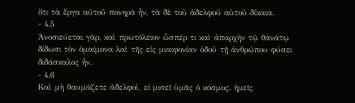ὅτι τὰ ἔργα αὐτοῦ πονηρὰ ἦν, τὰ δὲ τοῦ ἀδελφοῦ αὐτοῦ δίκαια.
- 4.5
Ἀνοσιεύεται γὰρ, καὶ πρωτόλειον ὧσπέρ τι καὶ ἀπαρχὴν τῷ θανάτῳ δίδωσι τὸν ὁμαίμονα λαὶ τῆς εἰς μιαιφονίαν ὁδοῦ τῇ ἀνθρώπου φύσει διδάσκαλος ἦν.
- 4.6
Καὶ μὴ θαυμάζετε ἀδελφοὶ, εἰ μισεῖ ὑμᾶς ὁ κόσμος. ἡμεῖς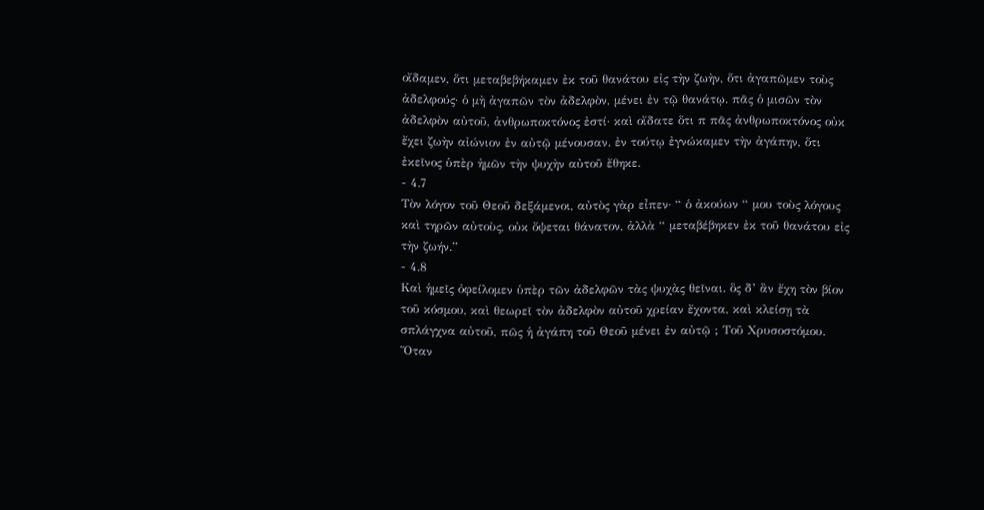οἴδαμεν, ὅτι μεταβεβήκαμεν ἐκ τοῦ θανάτου εἰς τὴν ζωὴν, ὅτι ἀγαπῶμεν τοὺς ἀδελφούς· ὁ μὴ ἀγαπῶν τὸν ἀδελφὸν, μένει ἐν τῷ θανάτῳ. πᾶς ὁ μισῶν τὸν ἀδελφὸν αὐτοῦ, ἀνθρωποκτόνος ἐστί· καὶ οἴδατε ὅτι π πᾶς ἀνθρωποκτόνος οὐκ ἔχει ζωὴν αἰώνιον ἐν αὐτῷ μένουσαν. ἐν τούτῳ ἐγνώκαμεν τὴν ἀγάπην, ὅτι ἐκεῖνος ὑπὲρ ἡμῶν τὴν ψυχὴν αὐτοῦ ἔθηκε.
- 4.7
Τὸν λόγον τοῦ Θεοῦ δεξάμενοι, αὐτὸς γὰρ εἶπεν· “ ὁ ἀκούων “ μου τοὺς λόγους καὶ τηρῶν αὐτοὺς, οὐκ ὄψεται θάνατον, ἀλλὰ “ μεταβέβηκεν ἐκ τοῦ θανάτου εἰς τὴν ζωήν.”
- 4.8
Καὶ ἡμεῖς ὀφείλομεν ὑπὲρ τῶν ἀδελφῶν τὰς ψυχὰς θεῖναι. ὃς δ’ ἂν ἔχη τὸν βίον τοῦ κόσμου, καὶ θεωρεῖ τὸν ἀδελφὸν αὐτοῦ χρείαν ἔχοντα, καὶ κλείσῃ τὰ σπλάγχνα αὐτοῦ, πῶς ἡ ἀγάπη τοῦ Θεοῦ μένει ἐν αὐτῷ ; Τοῦ Χρυσοστόμου. Ὅταν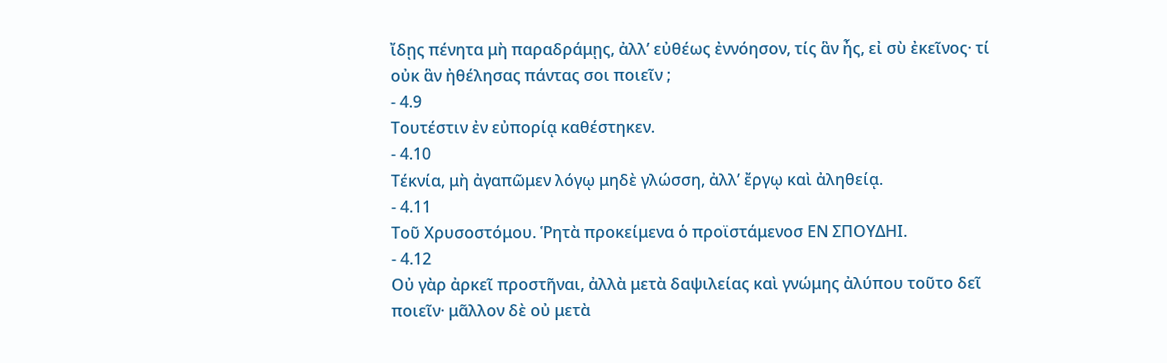ἴδῃς πένητα μὴ παραδράμῃς, ἀλλ’ εὐθέως ἐννόησον, τίς ἃν ἦς, εἰ σὺ ἐκεῖνος· τί οὐκ ἃν ἠθέλησας πάντας σοι ποιεῖν ;
- 4.9
Τουτέστιν ἐν εὐπορίᾳ καθέστηκεν.
- 4.10
Τέκνία, μὴ ἀγαπῶμεν λόγῳ μηδὲ γλώσση, ἀλλ’ ἔργῳ καὶ ἀληθείᾳ.
- 4.11
Τοῦ Χρυσοστόμου. Ῥητὰ προκείμενα ὁ προϊστάμενοσ ΕΝ ΣΠΟΥΔΗΙ.
- 4.12
Οὐ γὰρ ἀρκεῖ προστῆναι, ἀλλὰ μετὰ δαψιλείας καὶ γνώμης ἀλύπου τοῦτο δεῖ ποιεῖν· μᾶλλον δὲ οὐ μετὰ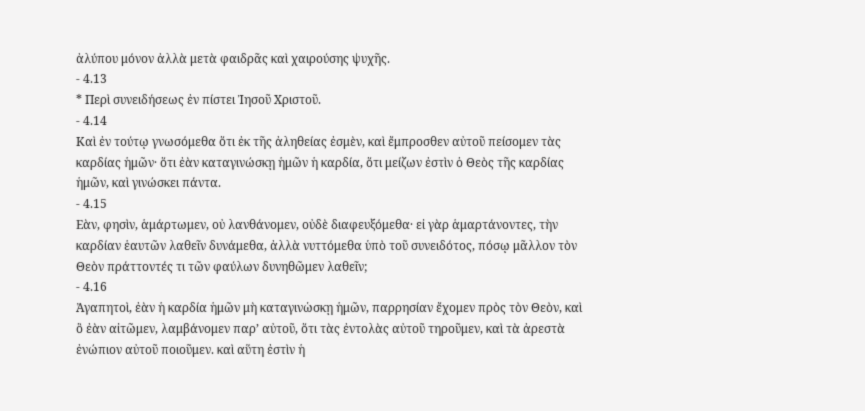ἀλύπου μόνον ἀλλὰ μετὰ φαιδρᾶς καὶ χαιρούσης ψυχῆς.
- 4.13
* Περὶ συνειδήσεως ἐν πίστει Ἰησοῦ Χριστοῦ.
- 4.14
Καὶ ἐν τούτῳ γνωσόμεθα ὅτι ἐκ τῆς ἀληθείας ἐσμὲν, καὶ ἔμπροσθεν αὐτοῦ πείσομεν τὰς καρδίας ἡμῶν· ὅτι ἐὰν καταγινώσκῃ ἡμῶν ἡ καρδία, ὅτι μείζων ἐστὶν ὁ Θεὸς τῆς καρδίας ἡμῶν, καὶ γινώσκει πάντα.
- 4.15
Εὰν, φησὶν, ἁμάρτωμεν, οὐ λανθάνομεν, οὐδὲ διαφευξόμεθα· εἰ γὰρ ἁμαρτάνοντες, τὴν καρδίαν ἑαυτῶν λαθεῖν δυνάμεθα, ἀλλὰ νυττόμεθα ὑπὸ τοῦ συνειδότος, πόσῳ μᾶλλον τὸν Θεὸν πράττοντές τι τῶν φαύλων δυνηθῶμεν λαθεῖν;
- 4.16
Ἀγαπητοὶ, ἐὰν ἡ καρδία ἡμῶν μὴ καταγινὡσκῃ ἡμῶν, παρρησίαν ἔχομεν πρὸς τὸν Θεὸν, καὶ ὃ ἐὰν αἰτῶμεν, λαμβάνομεν παρ’ αὐτοῦ, ὅτι τὰς ἐντολὰς αὐτοῦ τηροῦμεν, καὶ τὰ ἀρεστὰ ἐνώπιον αὐτοῦ ποιοῦμεν. καὶ αὕτη ἐστὶν ἡ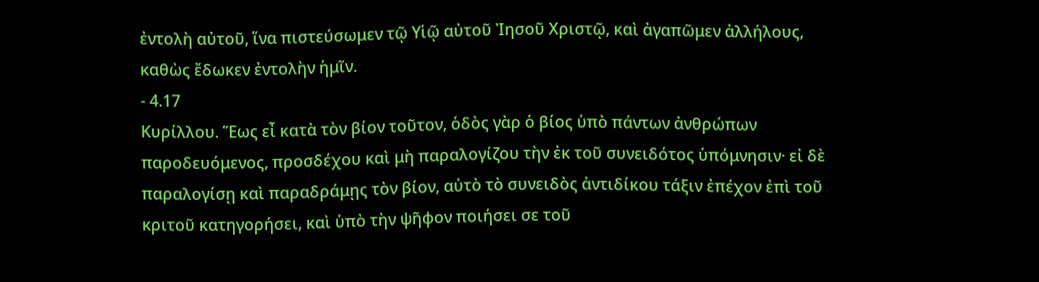ἐντολὴ αὐτοῦ, ἵνα πιστεύσωμεν τῷ Υἱῷ αὐτοῦ Ἰησοῦ Χριστῷ, καὶ ἀγαπῶμεν ἀλλήλους, καθὼς ἔδωκεν ἐντολὴν ἡμῖν.
- 4.17
Κυρίλλου. Ἕως εἶ κατὰ τὸν βίον τοῦτον, ὁδὸς γὰρ ὁ βίος ὑπὸ πάντων ἀνθρώπων παροδευόμενος, προσδέχου καὶ μὴ παραλογίζου τὴν ἐκ τοῦ συνειδότος ὑπόμνησιν· εἰ δὲ παραλογίσῃ καὶ παραδράμῃς τὸν βίον, αὐτὸ τὸ συνειδὸς ἀντιδίκου τάξιν ἐπέχον ἐπὶ τοῦ κριτοῦ κατηγορήσει, καὶ ὑπὸ τὴν ψῆφον ποιήσει σε τοῦ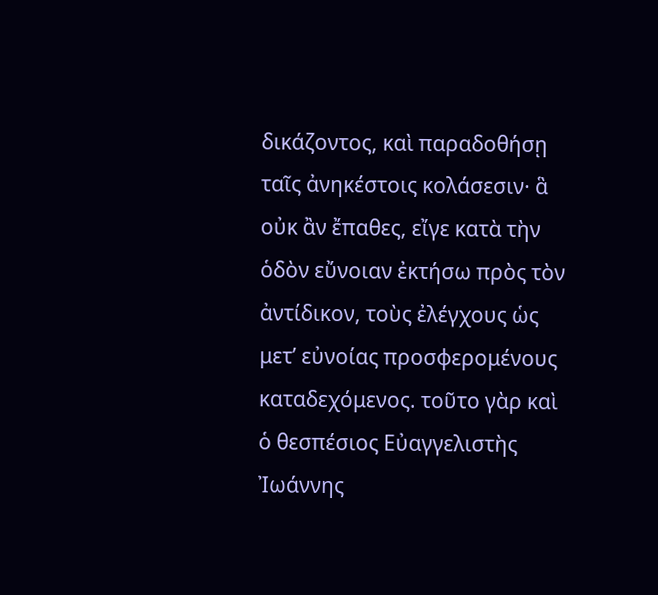δικάζοντος, καὶ παραδοθήσῃ ταῖς ἀνηκέστοις κολάσεσιν· ἃ οὐκ ἂν ἔπαθες, εἴγε κατὰ τὴν ὁδὸν εὔνοιαν ἐκτήσω πρὸς τὸν ἀντίδικον, τοὺς ἐλέγχους ὡς μετ’ εὐνοίας προσφερομένους καταδεχόμενος. τοῦτο γὰρ καὶ ὁ θεσπέσιος Εὐαγγελιστὴς Ἰωάννης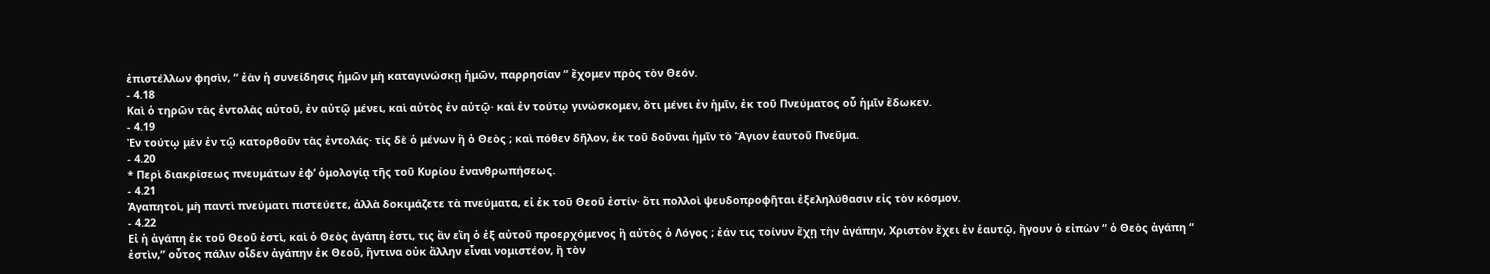ἐπιστέλλων φησὶν, “ ἐὰν ἡ συνείδησις ἡμῶν μὴ καταγινώσκῃ ἡμῶν, παρρησίαν “ ἔχομεν πρὸς τὸν Θεόν.
- 4.18
Καὶ ὁ τηρῶν τὰς ἐντολὰς αὐτοῦ, ἐν αὐτῷ μένει, καὶ αὐτὸς ἐν αὐτῷ· καὶ ἐν τούτῳ γινώσκομεν, ὅτι μένει ἐν ἡμῖν, ἐκ τοῦ Πνεύματος οὗ ἡμῖν ἔδωκεν.
- 4.19
Ἐν τούτῳ μὲν ἐν τῷ κατορθοῦν τὰς ἐντολάς· τίς δὲ ὁ μένων ἣ ὁ Θεὸς ; καὶ πόθεν δῆλον, ἐκ τοῦ δοῦναι ἡμῖν τὸ Ἅγιον ἑαυτοῦ Πνεῦμα.
- 4.20
* Περὶ διακρίσεως πνευμάτων ἐφ’ ὁμολογίᾳ τῆς τοῦ Κυρίου ἐνανθρωπήσεως.
- 4.21
Ἀγαπητοὶ, μὴ παντὶ πνεύματι πιστεύετε, ἀλλὰ δοκιμάζετε τὰ πνεύματα, εἰ ἐκ τοῦ Θεοῦ ἐστίν· ὅτι πολλοὶ ψευδοπροφῆται ἐξεληλύθασιν εἰς τὸν κόσμον.
- 4.22
Εἰ ἡ ἀγάπη ἐκ τοῦ Θεοῦ ἐστὶ, καὶ ὁ Θεὸς ἀγάπη ἐστι, τις ἂν εἴη ὁ ἐξ αὐτοῦ προερχόμενος ἣ αὐτὸς ὁ Λόγος ; ἐάν τις τοίνυν ἔχῃ τὴν ἀγάπην, Χριστὸν ἔχει ἐν ἑαυτῷ, ἤγουν ὁ εἰπὼν “ ὁ Θεὸς ἀγάπη “ ἐστὶν,” οὗτος πάλιν οἶδεν ἀγάπην ἐκ Θεοῦ, ἥντινα οὐκ ἄλλην εἶναι νομιστέον, ἢ τὸν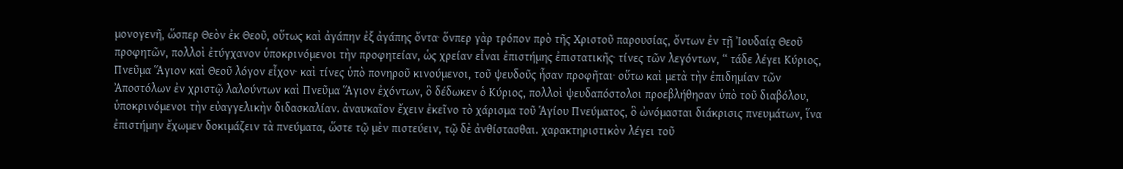μονογενῆ, ὥσπερ Θεὸν ἐκ Θεοῦ, οὕτως καὶ ἀγάπην ἐξ ἀγάπης ὄντα· ὅνπερ γὰρ τρόπον πρὸ τῆς Χριστοῦ παρουσίας, ὄντων ἐν τῇ Ἰουδαίᾳ Θεοῦ προφητῶν, πολλοὶ ἐτύγχανον ὑποκρινόμενοι τὴν προφητείαν, ὡς χρείαν εἶναι ἐπιστήμης ἐπιστατικῆς· τίνες τῶν λεγόντων, “ τάδε λέγει Κύριος, Πνεῦμα Ἅγιον καὶ Θεοῦ λόγον εἶχον· καὶ τίνες ὑπὸ πονηροῦ κινούμενοι, τοῦ ψευδοῦς ἦσαν προφῆται· οὕτω καὶ μετὰ τὴν ἐπιδημίαν τῶν Ἀποστόλων ἐν χριστῷ λαλούντων καὶ Πνεῦμα Ἅγιον ἐχόντων, ὃ δέδωκεν ὁ Κύριος, πολλοὶ ψευδαπόστολοι προεβλήθησαν ὑπὸ τοῦ διαβόλου, ὑποκρινόμενοι τὴν εὐαγγελικὴν διδασκαλίαν. ἀναυκαῖον ἔχειν ἐκεῖνο τὸ χάρισμα τοῦ Ἁγίου Πνεύματος, ὃ ὠνόμασται διάκρισις πνευμάτων, ἵνα ἐπιστήμην ἔχωμεν δοκιμάζειν τὰ πνεύματα, ὥστε τῷ μὲν πιστεύειν, τῷ δὲ ἀνθίστασθαι. χαρακτηριστικὸν λέγει τοῦ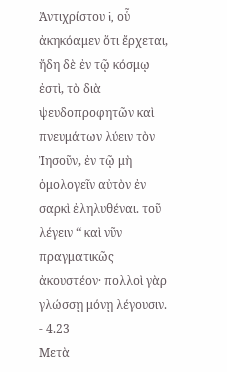Ἀντιχρίστου i, οὗ ἀκηκόαμεν ὅτι ἔρχεται, ἤδη δὲ ἐν τῷ κόσμῳ ἐστὶ, τὸ διὰ ψευδοπροφητῶν καὶ πνευμάτων λύειν τὸν Ἰησοῦν, ἐν τῷ μὴ ὁμολογεῖν αὐτὸν ἐν σαρκὶ ἐληλυθέναι. τοῦ λέγειν “ καὶ νῦν πραγματικῶς ἀκουστέον· πολλοὶ γὰρ γλώσσῃ μόνῃ λέγουσιν.
- 4.23
Μετὰ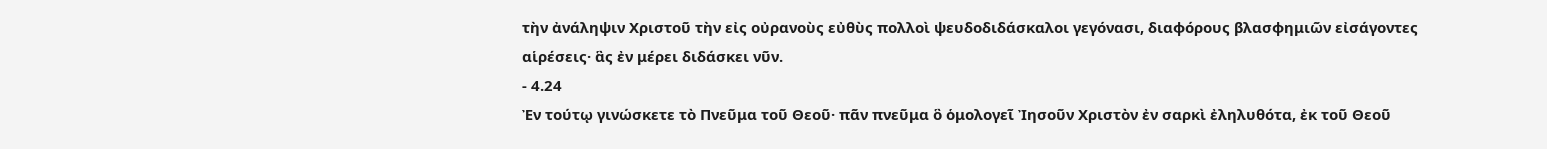τὴν ἀνάληψιν Χριστοῦ τὴν εἰς οὐρανοὺς εὐθὺς πολλοὶ ψευδοδιδάσκαλοι γεγόνασι, διαφόρους βλασφημιῶν εἰσάγοντες αἱρέσεις· ἃς ἐν μέρει διδάσκει νῦν.
- 4.24
Ἐν τούτῳ γινώσκετε τὸ Πνεῦμα τοῦ Θεοῦ· πᾶν πνεῦμα ὃ ὁμολογεῖ Ἰησοῦν Χριστὸν ἐν σαρκὶ ἐληλυθότα, ἐκ τοῦ Θεοῦ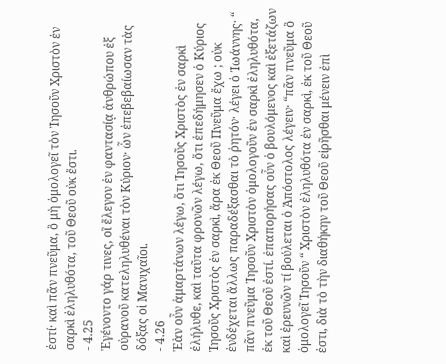ἐστί· καὶ πᾶν πνεῦμα, ὃ μὴ ὁμολογεῖ τὸν Ἰησοῦν Χριστὸν ἐν σαρκὶ ἐληλυθότα, τοῦ Θεοῦ οὐκ ἔστι.
- 4.25
Ἐγένοντο γάρ τινες, οἳ ἔλεγον ἐν φαντασίᾳ ἀνθρώπου ἐξ οὐρανοῦ κατεληλυθέναι τὸν Κύριον· ὧν ἐπεβεβαίωσαν τὰς δόξας οἱ Μανιχαῖοι.
- 4.26
Ἐὰν οὖν ἁμαρτάνων λέγω, ὅτι Ἰησοῦς Χριστὸς ἐν σαρκὶ ἐλήλυθε, καὶ ταῦτα φρονῶν λέγω, ὅτι ἐπεδήμησεν ὁ Κύριος Ἰησοῦς Χριστὸς ἐν σαρκὶ, ἄρα ἐκ Θεοῦ Πνεῦμα ἔχω ; οὐκ ἐνδέχεται ἄλλως παραδέξασθαι τὸ ῥητόν· λέγει ὁ Ἰωάννης· “ πᾶν πνεῦμα Ἰησοῦν Χριστὸν ὁμολογοῦν ἐν σαρκὶ ἐληλυθότα, ἐκ τοῦ Θεοῦ ἐστί. ἐπαπορήσας οὖν ὁ βουλόμενος καὶ ἐξετάζων καὶ ἐρευνῶν τί βούλεται ὁ Ἀπόστολος λέγειν· “πᾶν πνεῦμα ὃ ὁμολογεῖ Ἰησοῦν “ Χριστὸν ἐληλυθότα ἐν σαρκὶ, ἐκ τοῦ Θεοῦ ἐστι, διὰ τὸ τὴν διαθήκην τοῦ Θεοῦ εἰρῆσθαι μένειν ἐπὶ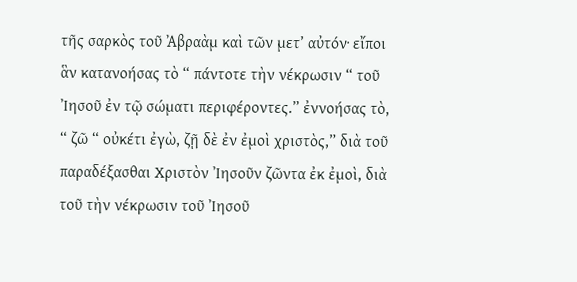τῆς σαρκὸς τοῦ Ἀβραὰμ καὶ τῶν μετ’ αὐτόν· εἴποι ἃν κατανοήσας τὸ “ πάντοτε τὴν νέκρωσιν “ τοῦ Ἰησοῦ ἐν τῷ σώματι περιφέροντες.” ἐννοήσας τὸ, “ ζῶ “ οὐκέτι ἐγὼ, ζῇ δὲ ἐν ἐμοὶ χριστὸς,” διὰ τοῦ παραδέξασθαι Χριστὸν Ἰησοῦν ζῶντα ἐκ ἐμοὶ, διὰ τοῦ τὴν νέκρωσιν τοῦ Ἰησοῦ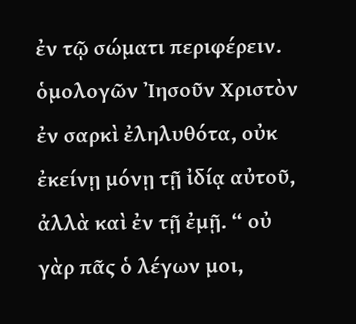ἐν τῷ σώματι περιφέρειν. ὁμολογῶν Ἰησοῦν Χριστὸν ἐν σαρκὶ ἐληλυθότα, οὐκ ἐκείνῃ μόνῃ τῇ ἰδίᾳ αὐτοῦ, ἀλλὰ καὶ ἐν τῇ ἐμῇ. “ οὐ γὰρ πᾶς ὁ λέγων μοι,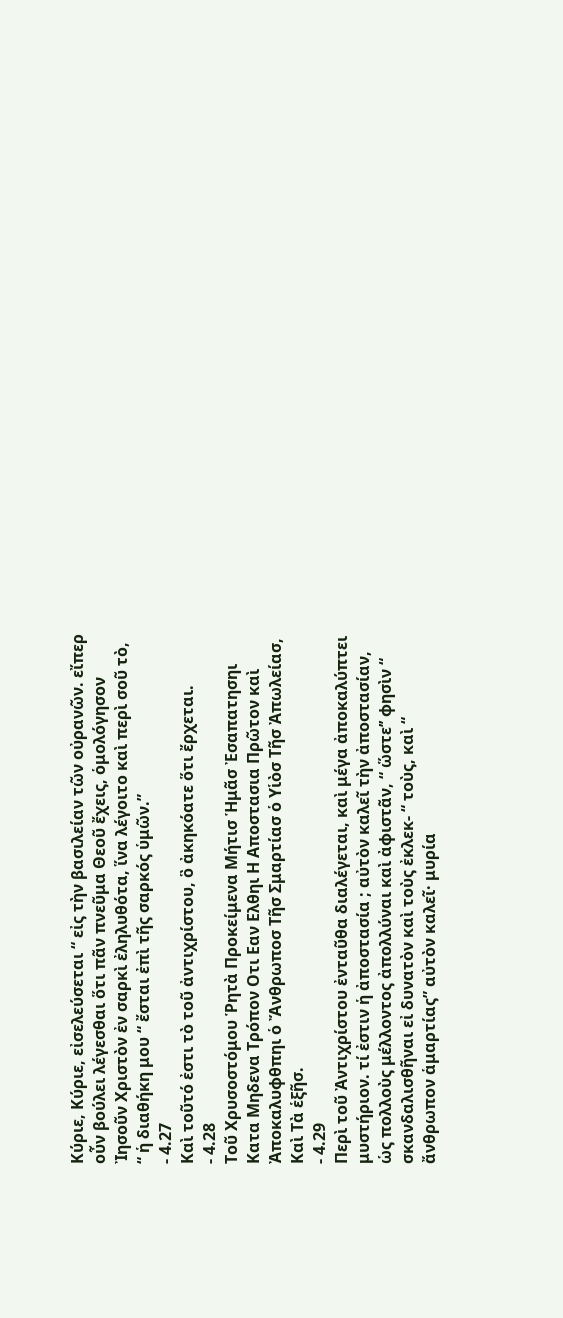Κύριε, Κύριε, εἰσελεύσεται “ εἰς τὴν βασιλείαν τῶν οὐρανῶν. εἴπερ οὖν βούλει λέγεσθαι ὅτι πᾶν πνεῦμα Θεοῦ ἔχεις, ὁμολόγησον Ἰησοῦν Χριστὸν ἐν σαρκὶ ἐληλυθότα, ἵνα λέγοιτο καὶ περὶ σοῦ τὸ, “ ἡ διαθήκη μου “ ἔσται ἐπὶ τῆς σαρκός ὑμῶν.”
- 4.27
Καὶ τοῦτό ἐστι τὸ τοῦ ἀντιχρίστου, ὃ ἀκηκόατε ὅτι ἔρχεται.
- 4.28
Τοῦ Χρυσοστόμου Ῥητὰ Προκείμενα Μήτισ Ἡμᾶσ Ἐσαπατησηι Κατα Μηδενα Τρόπον Οτι Εαν Ελθηι Η Αποστασια Πρῶτον καὶ Ἀποκαλυφθπηι ὁ Ἄνθρωποσ Τῆσ Σμαρτίασ ὁ Υἱὸσ Τῆσ Ἀπωλείασ, Καὶ Τὰ ἑξῆσ.
- 4.29
Περὶ τοῦ Ἀντιχρίστου ἐνταῦθα διαλέγεται, καὶ μέγα ἀποκαλύπτει μυστήριον. τί ἐστιν ἡ ἀποστασία ; αὐτὸν καλεῖ τὴν ἀποστασίαν, ὡς πολλοὺς μέλλοντος ἀπολλύναι καὶ ἀφιστᾶν, “ ὥστε’’ φησὶν “ σκανδαλισθῆναι εἰ δυνατὸν καὶ τοὺς ἐκλεκ- “ τοὺς, καὶ “ ἄνθρωπον ἁμαρτίας” αὐτὸν καλεῖ· μυρία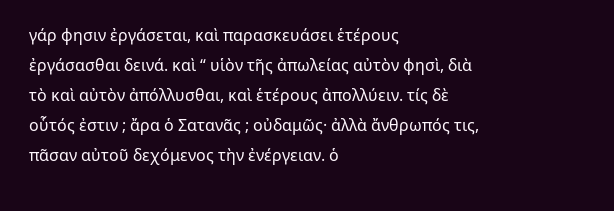γάρ φησιν ἐργάσεται, καὶ παρασκευάσει ἑτέρους ἐργάσασθαι δεινά. καὶ “ υἱὸν τῆς ἀπωλείας αὐτὸν φησὶ, διὰ τὸ καὶ αὐτὸν ἀπόλλυσθαι, καὶ ἑτέρους ἀπολλύειν. τίς δὲ οὗτός ἐστιν ; ἄρα ὁ Σατανᾶς ; οὐδαμῶς· ἀλλὰ ἄνθρωπός τις, πᾶσαν αὐτοῦ δεχόμενος τὴν ἐνέργειαν. ὁ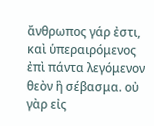ἄνθρωπος γάρ ἐστι, καὶ ὑπεραιρόμενος ἐπὶ πάντα λεγόμενον θεὸν ἣ σέβασμα. οὐ γὰρ εἰς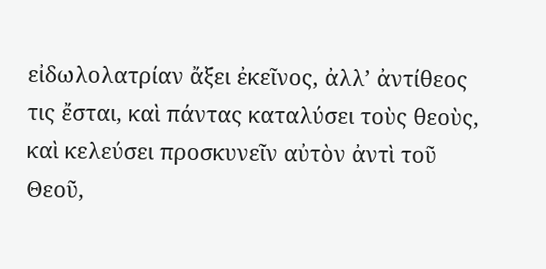εἰδωλολατρίαν ἄξει ἐκεῖνος, ἀλλ’ ἀντίθεος τις ἔσται, καὶ πάντας καταλύσει τοὺς θεοὺς, καὶ κελεύσει προσκυνεῖν αὐτὸν ἀντὶ τοῦ Θεοῦ,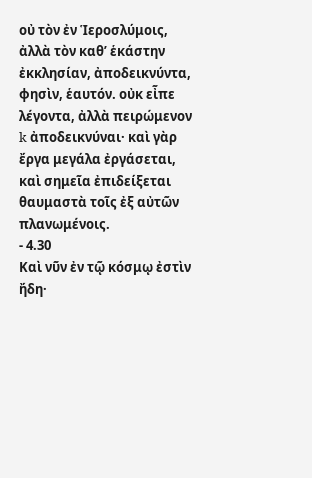οὐ τὸν ἐν Ἱεροσλύμοις, ἀλλὰ τὸν καθ’ ἑκάστην ἐκκλησίαν, ἀποδεικνύντα, φησὶν, ἑαυτόν. οὐκ εἶπε λέγοντα, ἀλλὰ πειρώμενον k ἀποδεικνύναι· καὶ γὰρ ἔργα μεγάλα ἐργάσεται, καὶ σημεῖα ἐπιδείξεται θαυμαστὰ τοῖς ἐξ αὐτῶν πλανωμένοις.
- 4.30
Καὶ νῦν ἐν τῷ κόσμῳ ἐστὶν ἤδη·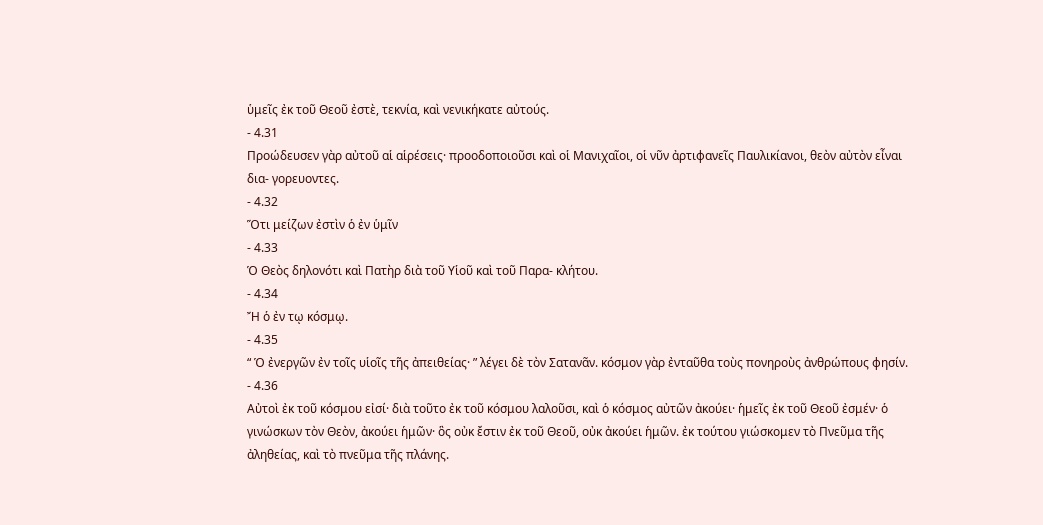ὑμεῖς ἐκ τοῦ Θεοῦ ἐστὲ, τεκνία, καὶ νενικήκατε αὐτούς.
- 4.31
Προώδευσεν γὰρ αὐτοῦ αἱ αἱρέσεις· προοδοποιοῦσι καὶ οἱ Μανιχαῖοι, οἱ νῦν ἀρτιφανεῖς Παυλικίανοι, θεὸν αὐτὸν εἶναι δια- γορευοντες.
- 4.32
Ὅτι μείζων ἐστὶν ὁ ἐν ὑμῖν
- 4.33
Ὁ Θεὸς δηλονότι καὶ Πατὴρ διὰ τοῦ Υἱοῦ καὶ τοῦ Παρα- κλήτου.
- 4.34
Ἤ ὁ ἐν τῳ κόσμῳ.
- 4.35
“ Ὁ ἐνεργῶν ἐν τοῖς υἱοῖς τῆς ἀπειθείας· ” λέγει δὲ τὸν Σατανᾶν. κόσμον γὰρ ἐνταῦθα τοὺς πονηροὺς ἀνθρώπους φησίν.
- 4.36
Αὐτοὶ ἐκ τοῦ κόσμου εἰσί· διὰ τοῦτο ἐκ τοῦ κόσμου λαλοῦσι, καὶ ὁ κόσμος αὐτῶν ἀκούει· ἡμεῖς ἐκ τοῦ Θεοῦ ἐσμέν· ὁ γινώσκων τὸν Θεὸν, ἀκούει ἡμῶν· ὃς οὐκ ἔστιν ἐκ τοῦ Θεοῦ, οὐκ ἀκούει ἡμῶν. ἐκ τούτου γιώσκομεν τὸ Πνεῦμα τῆς ἀληθείας, καὶ τὸ πνεῦμα τῆς πλάνης.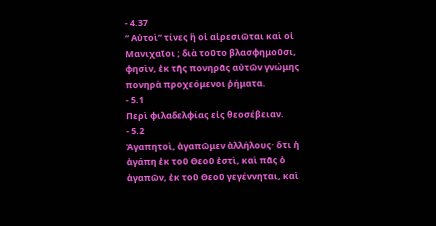- 4.37
“ Αὐτοὶ” τίνες ἣ οἱ αἱρεσιῶται καὶ οἱ Μανιχαῖοι ; διὰ τοῦτο βλασφημοῦσι, φησὶν, ἐκ τῆς πονηρᾶς αὐτῶν γνώμης πονηρὰ προχεόμενοι ῥήματα.
- 5.1
Περὶ φιλαδελφίας εἰς θεοσέβειαν.
- 5.2
Ἀγαπητοὶ, ἀγαπῶμεν ἀλλήλους· ὅτι ἡ ἀγάπη ἐκ τοῦ Θεοῦ ἐστὶ, καὶ πᾶς ὁ ἀγαπῶν, ἐκ τοῦ Θεοῦ γεγέννηται, καὶ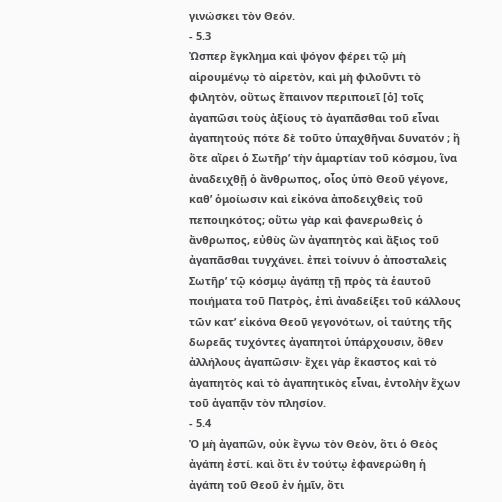γινώσκει τὸν Θεόν.
- 5.3
Ὠσπερ ἔγκλημα καὶ ψόγον φέρει τῷ μὴ αἱρουμένῳ τὸ αἱρετὸν, καὶ μὴ φιλοῦντι τὸ φιλητὸν, οὕτως ἔπαινον περιποιεῖ [ὁ] τοῖς ἀγαπῶσι τοὺς ἀξίους τὸ ἀγαπᾶσθαι τοῦ εἶναι ἀγαπητούς πότε δὲ τοῦτο ὑπαχθῆναι δυνατόν ; ἢ ὅτε αἴρει ὁ Σωτῆρ’ τὴν ἁμαρτίαν τοῦ κόσμου, ἵνα ἀναδειχθῇ ὁ ἄνθρωπος, οἷος ὑπὸ Θεοῦ γέγονε, καθ’ ὁμοίωσιν καὶ εἰκόνα ἀποδειχθεὶς τοῦ πεποιηκότος; οὕτω γὰρ καὶ φανερωθεὶς ὁ ἄνθρωπος, εὐθὺς ὣν ἀγαπητὸς καὶ ἄξιος τοῦ ἀγαπᾶσθαι τυγχάνει. ἐπεὶ τοίνυν ὁ ἀποσταλεὶς Σωτῆρ’ τῷ κόσμῳ ἀγάπῃ τῇ πρὸς τὰ ἑαυτοῦ ποιήματα τοῦ Πατρὸς, ἐπὶ ἀναδείξει τοῦ κάλλους τῶν κατ’ εἰκόνα Θεοῦ γεγονότων, οἱ ταύτης τῆς δωρεᾶς τυχόντες ἀγαπητοὶ ὑπάρχουσιν, ὅθεν ἀλλήλους ἀγαπῶσιν· ἔχει γὰρ ἕκαστος καὶ τὸ ἀγαπητὸς καὶ τὸ ἀγαπητικὸς εἶναι, ἐντολὴν ἔχων τοῦ ἀγαπᾷν τὸν πλησίον.
- 5.4
Ὁ μὴ ἀγαπῶν, οὐκ ἔγνω τὸν Θεὸν, ὅτι ὁ Θεὸς ἀγάπη ἐστί. καὶ ὅτι ἐν τούτῳ ἐφανερώθη ἡ ἀγάπη τοῦ Θεοῦ ἐν ἡμῖν, ὅτι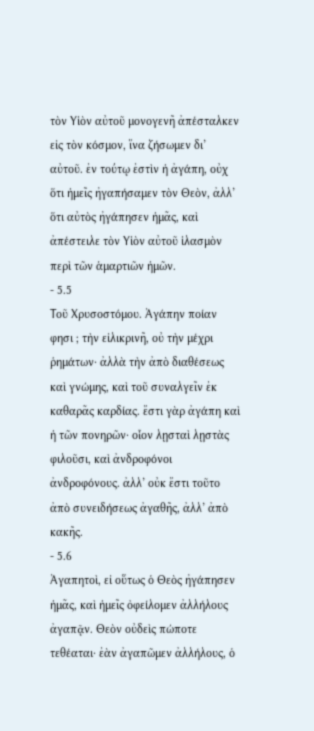τὸν Υἱὸν αὐτοῦ μονογενῆ ἀπέσταλκεν εἰς τὸν κόσμον, ἵνα ζήσωμεν δι’ αὐτοῦ. ἐν τούτῳ ἐστὶν ἡ ἀγάπη, οὐχ ὅτι ἡμεῖς ἠγαπήσαμεν τὸν Θεὸν, ἀλλ’ ὅτι αὐτὸς ἠγάπησεν ἡμᾶς, καὶ ἀπέστειλε τὸν Υἱὸν αὐτοῦ ἱλασμὸν περὶ τῶν ἁμαρτιῶν ἡμῶν.
- 5.5
Τοῦ Χρυσοστόμου. Ἀγάπην ποίαν φησι ; τὴν εἰλικρινῆ, οὐ τὴν μέχρι ῥημάτων· ἀλλὰ τὴν ἀπὸ διαθέσεως καὶ γνώμης, καὶ τοῦ συναλγεῖν ἐκ καθαρᾶς καρδίας. ἔστι γὰρ ἀγάπη καὶ ἡ τῶν πονηρῶν· οἷον λῃσταὶ λῃστὰς φιλοῦσι, καὶ ἀνδροφόνοι ἀνδροφόνους. ἀλλ’ οὐκ ἔστι τοῦτο ἀπὸ συνειδήσεως ἀγαθῆς, ἀλλ’ ἀπὸ κακῆς.
- 5.6
Ἀγαπητοὶ, εἰ οὕτως ὁ Θεὸς ἠγάπησεν ἡμᾶς, καὶ ἡμεῖς ὀφείλομεν ἀλλήλους ἀγαπᾷν. Θεὸν οὐδεὶς πώποτε τεθέαται· ἐὰν ἀγαπῶμεν ἀλλήλους, ὁ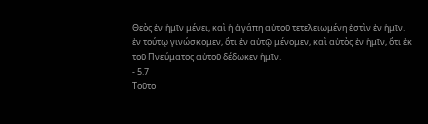Θεὸς ἐν ἡμῖν μένει, καὶ ἡ ἀγάπη αὐτοῦ τετελειωμένη ἐστὶν ἐν ἡμῖν. ἐν τούτῳ γινώσκομεν, ὅτι ἐν αὐτῷ μένομεν, καὶ αὐτὸς ἐν ἡμῖν, ὅτι ἐκ τοῦ Πνεύματος αὐτοῦ δέδωκεν ἡμῖν.
- 5.7
Τοῦτο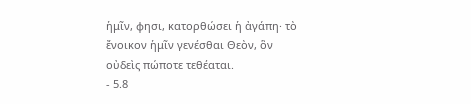ἡμῖν, φησι, κατορθώσει ἡ ἀγάπη· τὸ ἔνοικον ἡμῖν γενέσθαι Θεὸν, ὃν οὐδεὶς πώποτε τεθέαται.
- 5.8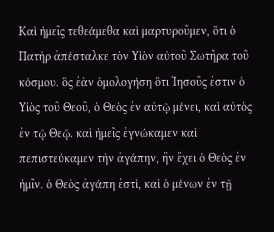Καὶ ἡμεῖς τεθεάμεθα καὶ μαρτυροῦμεν, ὅτι ὁ Πατὴρ ἀπέσταλκε τὸν Υἱὸν αὐτοῦ Σωτῆρα τοῦ κόσμου. ὃς ἐὰν ὁμολογήση ὅτι Ἰησοῦς ἐστιν ὁ Υἱὸς τοῦ Θεοῦ, ὁ Θεὸς ἐν αὐτῷ μένει, καὶ αὐτὸς ἐν τῷ Θεῷ. καὶ ἡμεῖς ἐγνώκαμεν καὶ πεπιστεύκαμεν τὴν ἀγάπην, ἣν ἔχει ὁ Θεὸς ἐν ἡμῖν. ὁ Θεὸς ἀγάπη ἐστὶ, καὶ ὁ μένων ἐν τῇ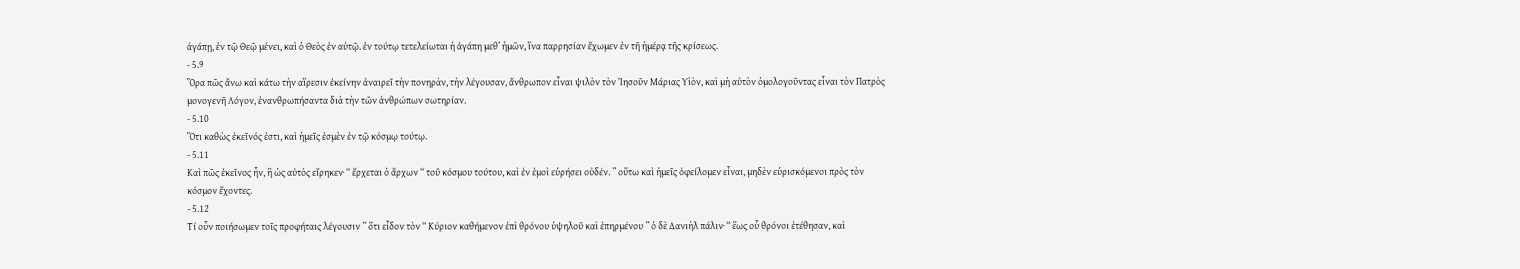ἀγάπῃ, ἐν τῷ Θεῷ μένει, καὶ ὁ Θεὸς ἐν αὐτῷ. ἐν τούτῳ τετελείωται ἡ ἀγάπη μεθ’ ἡμῶν, ἵνα παρρησίαν ἔχωμεν ἐν τῆ ἡμέρᾳ τῆς κρίσεως.
- 5.9
Ὅρα πῶς ἄνω καὶ κάτω τὴν αἵρεσιν ἐκείνην ἀναιρεῖ τὴν πονηρὰν, τὴν λέγουσαν, ἄνθρωπον εἶναι ψιλὸν τὸν Ἰησοῦν Μάριας Υἱὸν, καὶ μὴ αὐτὸν ὁμολογοῦντας εἶναι τὸν Πατρὸς μονογενῆ Λόγον, ἐνανθρωπήσαντα διὰ τὴν τῶν ἀνθρώπων σωτηρίαν.
- 5.10
Ὅτι καθὼς ἐκεῖνός ἐστι, καὶ ἡμεῖς ἐσμὲν ἐν τῷ κόσμῳ τούτῳ.
- 5.11
Καὶ πῶς ἐκεῖνος ἦν, ἣ ὡς αὐτὸς εἴρηκεν· “ ἔρχεται ὁ ἄρχων “ τοῦ κόσμου τούτου, καὶ ἐν ἐμοὶ εὑρήσει οὐδέν. ” οὕτω καὶ ἡμεῖς ὀφείλομεν εἶναι, μηδὲν εὑρισκόμενοι πρὸς τὸν κόσμον ἔχοντες.
- 5.12
Τί οὖν ποιήσωμεν τοῖς προφήταις λέγουσιν ” ὅτι εἶδον τὸν “ Κύριον καθήμενον ἐπὶ θρόνου ὑψηλοῦ καὶ ἐπηρμένου ” ὁ δὲ Δανιὴλ πάλιν· “ ἕως οὗ θρόνοι ἐτέθησαν, καὶ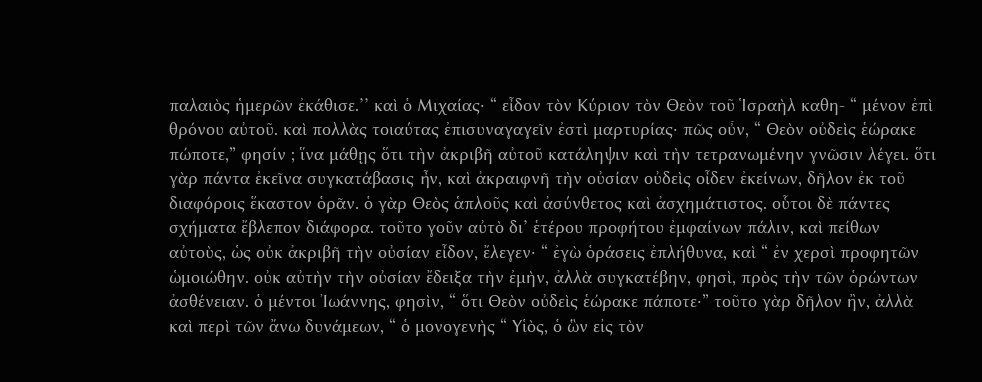παλαιὸς ἡμερῶν ἐκάθισε.’’ καὶ ὁ Μιχαίας· “ εἶδον τὸν Κύριον τὸν Θεὸν τοῦ Ἱσραὴλ καθη- “ μένον ἐπὶ θρόνου αὐτοῦ. καὶ πολλὰς τοιαύτας ἐπισυναγαγεῖν ἐστὶ μαρτυρίας· πῶς οὖν, “ Θεὸν οὐδεὶς ἑώρακε πώποτε,” φησίν ; ἵνα μάθῃς ὅτι τὴν ἀκριβῆ αὐτοῦ κατάληψιν καὶ τὴν τετρανωμένην γνῶσιν λέγει. ὅτι γὰρ πάντα ἐκεῖνα συγκατάβασις ἦν, καὶ ἀκραιφνῆ τὴν οὐσίαν οὐδεὶς οἶδεν ἐκείνων, δῆλον ἐκ τοῦ διαφόροις ἕκαστον ὁρᾶν. ὁ γὰρ Θεὸς ἁπλοῦς καὶ ἀσύνθετος καὶ ἀσχημάτιστος. οὗτοι δὲ πάντες σχήματα ἔβλεπον διάφορα. τοῦτο γοῦν αὐτὸ δι’ ἑτέρου προφήτου ἐμφαίνων πάλιν, καὶ πείθων αὐτοὺς, ὡς οὐκ ἀκριβῆ τὴν οὐσίαν εἶδον, ἔλεγεν· “ ἐγὼ ὁράσεις ἐπλήθυνα, καὶ “ ἐν χερσὶ προφητῶν ὡμοιώθην. οὐκ αὐτὴν τὴν οὐσίαν ἔδειξα τὴν ἐμὴν, ἀλλὰ συγκατέβην, φησὶ, πρὸς τὴν τῶν ὁρώντων ἀσθένειαν. ὁ μέντοι Ἰωάννης, φησὶν, “ ὅτι Θεὸν οὐδεὶς ἑώρακε πάποτε·” τοῦτο γὰρ δῆλον ἢν, ἀλλὰ καὶ περὶ τῶν ἄνω δυνάμεων, “ ὁ μονογενὴς “ Υἱὸς, ὁ ὣν εἰς τὸν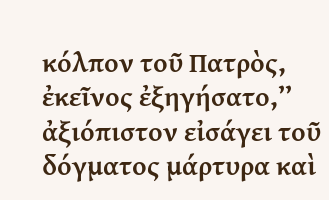κόλπον τοῦ Πατρὸς, ἐκεῖνος ἐξηγήσατο,’’ ἀξιόπιστον εἰσάγει τοῦ δόγματος μάρτυρα καὶ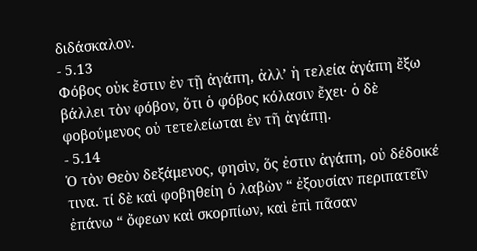διδάσκαλον.
- 5.13
Φόβος οὐκ ἔστιν ἐν τῇ ἀγάπη, ἀλλ’ ἡ τελεία ἀγάπη ἔξω βάλλει τὸν φόβον, ὅτι ὁ φόβος κόλασιν ἔχει· ὁ δὲ φοβούμενος οὐ τετελείωται ἐν τῆ ἀγάπῃ.
- 5.14
Ὁ τὸν Θεὸν δεξάμενος, φησὶν, ὅς ἐστιν ἀγάπη, οὐ δέδοικέ τινα. τί δὲ καὶ φοβηθείη ὁ λαβὼν “ ἐξουσίαν περιπατεῖν ἐπάνω “ ὄφεων καὶ σκορπίων, καὶ ἐπὶ πᾶσαν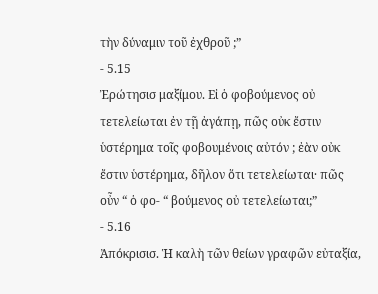τὴν δύναμιν τοῦ ἐχθροῦ ;”
- 5.15
Ἐρώτησισ μαξίμου. Εἰ ὁ φοβούμενος οὐ τετελείωται ἐν τῇ ἀγάπῃ, πῶς οὐκ ἔστιν ὑστέρημα τοῖς φοβουμένοις αὐτόν ; ἐὰν οὐκ ἔστιν ὑστέρημα, δῆλον ὅτι τετελείωται· πῶς οὖν “ ὁ φο- “ βούμενος οὐ τετελείωται;”
- 5.16
Ἀπόκρισισ. Ἡ καλὴ τῶν θείων γραφῶν εὐταξία,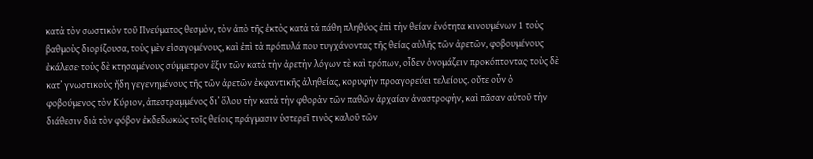κατὰ τὸν σωστικὸν τοῦ Πνεύματος θεσμὸν, τὸν ἀπὸ τῆς ἐκτὸς κατὰ τὰ πάθη πληθύος ἐπὶ τὴν θείαν ἑνότητα κινουμένων 1 τοὺς βαθμοὺς διορίζουσα, τοὺς μὲν εἰσαγομένους, καὶ ἐπὶ τὰ πρόπυλά που τυγχάνοντας τῆς θείας αὐλῆς τῶν ἀρετῶν, φοβουμένους ἐκάλεσε· τοὺς δὲ κτησαμένους σύμμετρον ἕξιν τῶν κατὰ τὴν ἀρετὴν λόγων τὲ καὶ τρόπων, οἶδεν ὀνομάζειν προκόπτοντας· τοὺς δὲ κατ’ γνωστικοὺς ἤδη γεγενημένους τῆς τῶν ἀρετῶν ἐκφαντικῆς ἀληθείας, κορυφὴν προαγορεύει τελείους. οὔτε οὖν ὁ φοβούμενος τὸν Κύριον, ἀπεστραμμένος δι’ ὅλου τὴν κατὰ τὴν φθορὰν τῶν παθῶν ἀρχαίαν ἀναστροφὴν, καὶ πᾶσαν αὐτοῦ τὴν διάθεσιν διὰ τὸν φόβον ἐκδεδωκὼς τοῖς θείοις πράγμασιν ὑστερεῖ τινὸς καλοῦ τῶν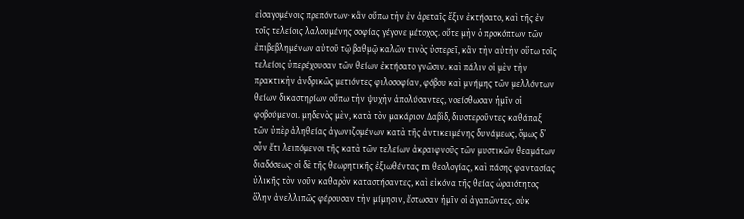εἰσαγομένοις πρεπόντων· κἂν οὔπω τὴν ἐν ἀρεταῖς ἕξιν ἐκτήσατο, καὶ τῆς ἐν τοῖς τελείοις λαλουμένης σοφίας γέγονε μέτοχος. οὔτε μὴν ὁ προκόπτων τῶν ἐπιβεβλημένων αὐτοῦ τῷ βαθμῷ καλῶν τινὸς ὑστερεῖ, κἂν τὴν αὐτὴν οὕτω τοῖς τελείοις ὑπερέχουσαν τῶν θείων ἐκτήσατο γνῶσιν. καὶ πάλιν οἱ μὲν τὴν πρακτικὴν ἀνδρικῶς μετιόντες φιλοσοφίαν, φόβου καὶ μνήμης τῶν μελλόντων θείων δικαστηρίων οὔπω τὴν ψυχὴν ἀπολύσαντες, νοείσθωσαν ἡμῖν οἱ φοβούμενοι. μηδενὸς μὲν, κατὰ τὸν μακάριον Δαβὶδ, διυστεροῦντες καθάπαξ τῶν ὑπὲρ ἀληθείας ἀγωνιζομένων κατὰ τῆς ἀντικειμένης δυνάμεως, ὅμως δ’ οὖν ἔτι λειπόμενοι τῆς κατὰ τῶν τελείων ἀκραιφνοῦς τῶν μυστικῶν θεαμάτων διαδόσεως· οἱ δὲ τῆς θεωρητικῆς ἐξιωθέντας m θεολογίας, καὶ πάσης φαντασίας ὑλικῆς τὸν νοῦν καθαρὸν καταστήσαντες, καὶ εἰκόνα τῆς θείας ὡραιότητος ὅλην ἀνελλιπῶς φέρουσαν τὴν μίμησιν, ἔστωσαν ἡμῖν οἱ ἀγαπῶντες. οὐκ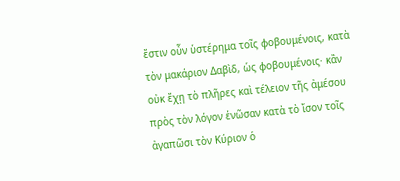ἔστιν οὖν ὑστέρημα τοῖς φοβουμένοις, κατὰ τὸν μακάριον Δαβὶδ, ὡς φοβουμένοις· κἂν οὐκ ἔχῃ τὸ πλῆρες καὶ τέλειον τῆς ἀμέσου πρὸς τὸν λόγον ἑνῶσαν κατὰ τὸ ἴσον τοῖς ἀγαπῶσι τὸν Κύριον ὁ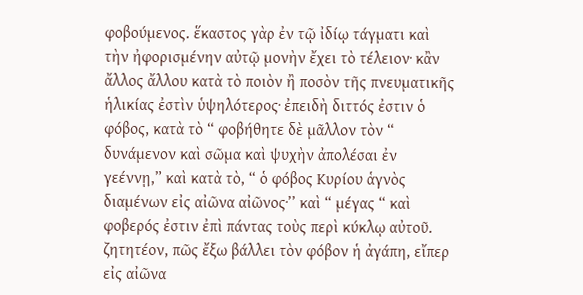φοβούμενος. ἕκαστος γὰρ ἐν τῷ ἰδίῳ τάγματι καὶ τὴν ἠφορισμένην αὐτῷ μονὴν ἔχει τὸ τέλειον· κἂν ἄλλος ἄλλου κατὰ τὸ ποιὸν ἢ ποσὸν τῆς πνευματικῆς ἡλικίας ἐστὶν ὑψηλότερος· ἐπειδὴ διττός ἐστιν ὁ φόβος, κατὰ τὸ “ φοβήθητε δὲ μᾶλλον τὸν “ δυνάμενον καὶ σῶμα καὶ ψυχὴν ἀπολέσαι ἐν γεέννῃ,” καὶ κατὰ τὸ, “ ὁ φόβος Κυρίου ἁγνὸς διαμένων εἰς αἰῶνα αἰῶνος·’’ καὶ “ μέγας “ καὶ φοβερός ἐστιν ἐπὶ πάντας τοὺς περὶ κύκλῳ αὐτοῦ. ζητητέον, πῶς ἔξω βάλλει τὸν φόβον ἡ ἀγάπη, εἴπερ εἰς αἰῶνα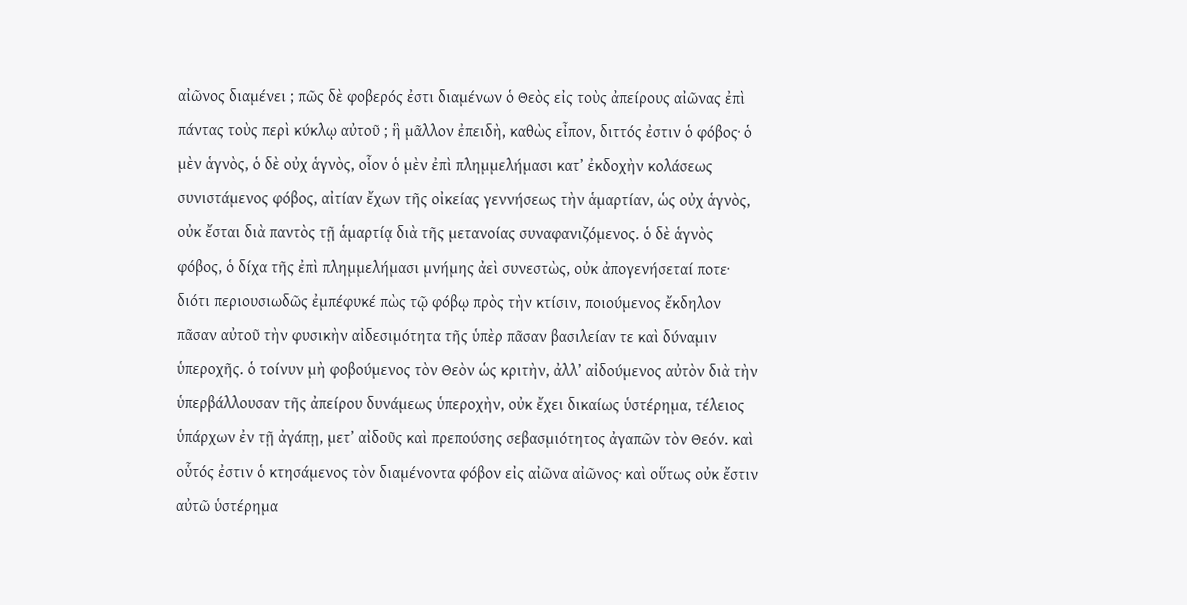αἰῶνος διαμένει ; πῶς δὲ φοβερός ἐστι διαμένων ὁ Θεὸς εἰς τοὺς ἀπείρους αἰῶνας ἐπὶ πάντας τοὺς περὶ κύκλῳ αὐτοῦ ; ἣ μᾶλλον ἐπειδὴ, καθὼς εἶπον, διττός ἐστιν ὁ φόβος· ὁ μὲν ἁγνὸς, ὁ δὲ οὐχ ἁγνὸς, οἷον ὁ μὲν ἐπὶ πλημμελήμασι κατ’ ἐκδοχὴν κολάσεως συνιστάμενος φόβος, αἰτίαν ἔχων τῆς οἰκείας γεννήσεως τὴν ἁμαρτίαν, ὡς οὐχ ἁγνὸς, οὐκ ἔσται διὰ παντὸς τῇ ἁμαρτίᾳ διὰ τῆς μετανοίας συναφανιζόμενος. ὁ δὲ ἁγνὸς φόβος, ὁ δίχα τῆς ἐπὶ πλημμελήμασι μνήμης ἀεὶ συνεστὼς, οὐκ ἀπογενήσεταί ποτε· διότι περιουσιωδῶς ἐμπέφυκέ πὼς τῷ φόβῳ πρὸς τὴν κτίσιν, ποιούμενος ἔκδηλον πᾶσαν αὐτοῦ τὴν φυσικὴν αἰδεσιμότητα τῆς ὑπὲρ πᾶσαν βασιλείαν τε καὶ δύναμιν ὑπεροχῆς. ὁ τοίνυν μὴ φοβούμενος τὸν Θεὸν ὡς κριτὴν, ἀλλ’ αἰδούμενος αὐτὸν διὰ τὴν ὑπερβάλλουσαν τῆς ἀπείρου δυνάμεως ὑπεροχὴν, οὐκ ἔχει δικαίως ὑστέρημα, τέλειος ὑπάρχων ἐν τῇ ἀγάπῃ, μετ’ αἰδοῦς καὶ πρεπούσης σεβασμιότητος ἀγαπῶν τὸν Θεόν. καὶ οὗτός ἐστιν ὁ κτησάμενος τὸν διαμένοντα φόβον εἰς αἰῶνα αἰῶνος· καὶ οὕτως οὐκ ἔστιν αὐτῶ ὑστέρημα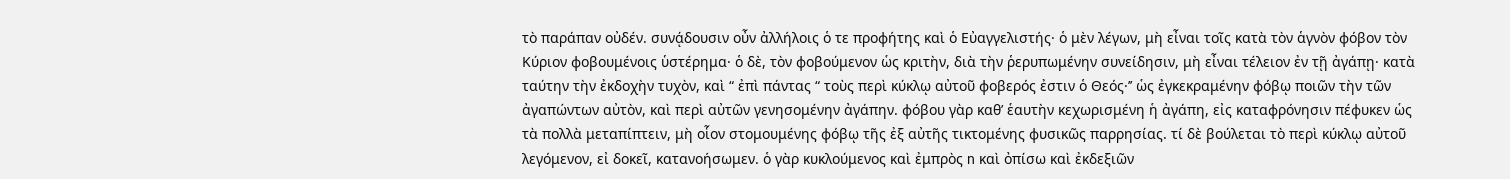τὸ παράπαν οὐδέν. συνᾴδουσιν οὖν ἀλλήλοις ὁ τε προφήτης καὶ ὁ Εὐαγγελιστής· ὁ μὲν λέγων, μὴ εἶναι τοῖς κατὰ τὸν ἁγνὸν φόβον τὸν Κύριον φοβουμένοις ὑστέρημα· ὁ δὲ, τὸν φοβούμενον ὡς κριτὴν, διὰ τὴν ῥερυπωμένην συνείδησιν, μὴ εἶναι τέλειον ἐν τῇ ἀγάπῃ· κατὰ ταύτην τὴν ἐκδοχὴν τυχὸν, καὶ “ ἐπὶ πάντας “ τοὺς περὶ κύκλῳ αὐτοῦ φοβερός ἐστιν ὁ Θεός·’’ ὡς ἐγκεκραμένην φόβῳ ποιῶν τὴν τῶν ἀγαπώντων αὐτὸν, καὶ περὶ αὐτῶν γενησομένην ἀγάπην. φόβου γὰρ καθ’ ἑαυτὴν κεχωρισμένη ἡ ἀγάπη, εἰς καταφρόνησιν πέφυκεν ὡς τὰ πολλὰ μεταπίπτειν, μὴ οἷον στομουμένης φόβῳ τῆς ἐξ αὐτῆς τικτομένης φυσικῶς παρρησίας. τί δὲ βούλεται τὸ περὶ κύκλῳ αὐτοῦ λεγόμενον, εἰ δοκεῖ, κατανοήσωμεν. ὁ γὰρ κυκλούμενος καὶ ἐμπρὸς n καὶ ὀπίσω καὶ ἐκδεξιῶν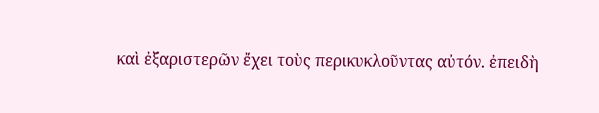καὶ ἐξαριστερῶν ἔχει τοὺς περικυκλοῦντας αὐτόν. ἐπειδὴ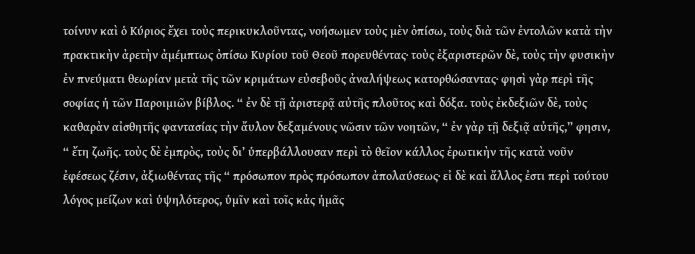τοίνυν καὶ ὁ Κύριος ἔχει τοὺς περικυκλοῦντας, νοήσωμεν τοὺς μὲν ὀπίσω, τοὺς διὰ τῶν ἐντολῶν κατὰ τὴν πρακτικὴν ἀρετὴν ἀμέμπτως ὀπίσω Κυρίου τοῦ Θεοῦ πορευθέντας· τοὺς ἐξαριστερῶν δὲ, τοὺς τὴν φυσικὴν ἐν πνεύματι θεωρίαν μετὰ τῆς τῶν κριμάτων εὐσεβοῦς ἀναλήψεως κατορθώσαντας· φησὶ γὰρ περὶ τῆς σοφίας ἡ τῶν Παροιμιῶν βίβλος. “ ἐν δὲ τῇ ἀριστερᾷ αὐτῆς πλοῦτος καὶ δόξα. τοὺς ἐκδεξιῶν δὲ, τοὺς καθαρὰν αἰσθητῆς φαντασίας τὴν ἄυλον δεξαμένους νῶσιν τῶν νοητῶν, “ ἐν γὰρ τῇ δεξιᾷ αὐτῆς,” φησιν, “ ἔτη ζωῆς. τοὺς δὲ ἐμπρὸς, τοὺς δι’ ὑπερβάλλουσαν περὶ τὸ θεῖον κάλλος ἐρωτικὴν τῆς κατὰ νοῦν ἐφέσεως ζέσιν, ἀξιωθέντας τῆς “ πρόσωπον πρὸς πρόσωπον ἀπολαύσεως· εἰ δὲ καὶ ἄλλος ἐστι περὶ τούτου λόγος μείζων καὶ ὑψηλότερος, ὑμῖν καὶ τοῖς κἀς ἡμᾶς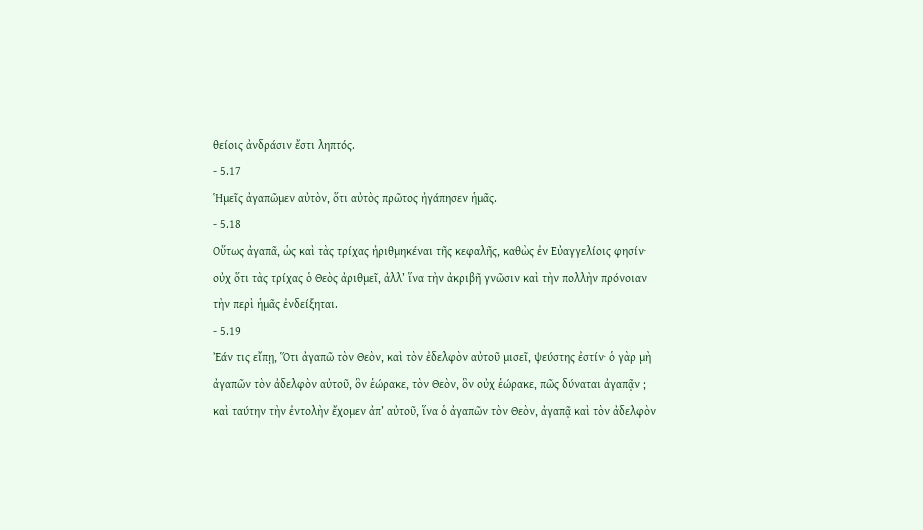θείοις ἀνδράσιν ἔστι ληπτός.
- 5.17
Ἡμεῖς ἀγαπῶμεν αὐτὸν, ὅτι αὐτὸς πρῶτος ἠγάπησεν ἡμᾶς.
- 5.18
Οὕτως ἀγαπᾶ, ὡς καὶ τὰς τρίχας ἠριθμηκέναι τῆς κεφαλῆς, καθὼς ἐν Εὐαγγελίοις φησίν· οὐχ ὅτι τὰς τρίχας ὁ Θεὸς ἀριθμεῖ, ἀλλ’ ἵνα τὴν ἀκριβῆ γνῶσιν καὶ τὴν πολλὴν πρόνοιαν τὴν περὶ ἡμᾶς ἐνδείξηται.
- 5.19
Ἐάν τις εἴπῃ, Ὅτι ἀγαπῶ τὸν Θεὸν, καὶ τὸν ἐδελφὸν αὐτοῦ μισεῖ, ψεύστης ἐστίν· ὁ γὰρ μὴ ἀγαπῶν τὸν ἀδελφὸν αὐτοῦ, ὃν ἑώρακε, τὸν Θεὸν, ὃν οὐχ ἑώρακε, πῶς δύναται ἀγαπᾷν ; καὶ ταύτην τὴν ἐντολὴν ἔχομεν ἀπ’ αὐτοῦ, ἵνα ὁ ἀγαπῶν τὸν Θεὸν, ἀγαπᾷ καὶ τὸν ἀδελφὸν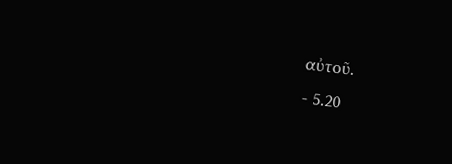αὐτοῦ.
- 5.20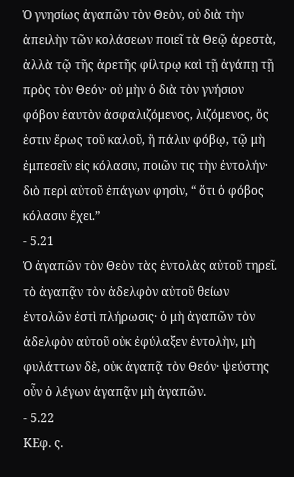Ὁ γνησίως ἀγαπῶν τὸν Θεὸν, οὐ διὰ τὴν ἀπειλὴν τῶν κολάσεων ποιεῖ τὰ Θεῷ ἀρεστὰ, ἀλλὰ τῷ τῆς ἀρετῆς φίλτρῳ καὶ τῇ ἀγάπῃ τῇ πρὸς τὸν Θεόν· οὐ μὴν ὁ διὰ τὸν γνήσιον φόβον ἑαυτὸν ἀσφαλιζόμενος, λιζόμενος, ὅς ἐστιν ἔρως τοῦ καλοῦ, ἢ πάλιν φόβῳ, τῷ μὴ ἐμπεσεῖν εἰς κόλασιν, ποιῶν τις τὴν ἐντολήν· διὸ περὶ αὐτοῦ ἐπάγων φησὶν, “ ὅτι ὁ φόβος κόλασιν ἔχει.”
- 5.21
Ὁ ἀγαπῶν τὸν Θεὸν τὰς ἐντολὰς αὐτοῦ τηρεῖ. τὸ ἀγαπᾷν τὸν ἀδελφὸν αὐτοῦ θείων ἐντολῶν ἐστὶ πλήρωσις· ὁ μὴ ἀγαπῶν τὸν ἀδελφὸν αὐτοῦ οὐκ ἐφύλαξεν ἐντολὴν, μὴ φυλάττων δὲ, οὐκ ἀγαπᾷ τὸν Θεόν· ψεύστης οὖν ὁ λέγων ἀγαπᾷν μὴ ἀγαπῶν.
- 5.22
ΚΕφ. ς.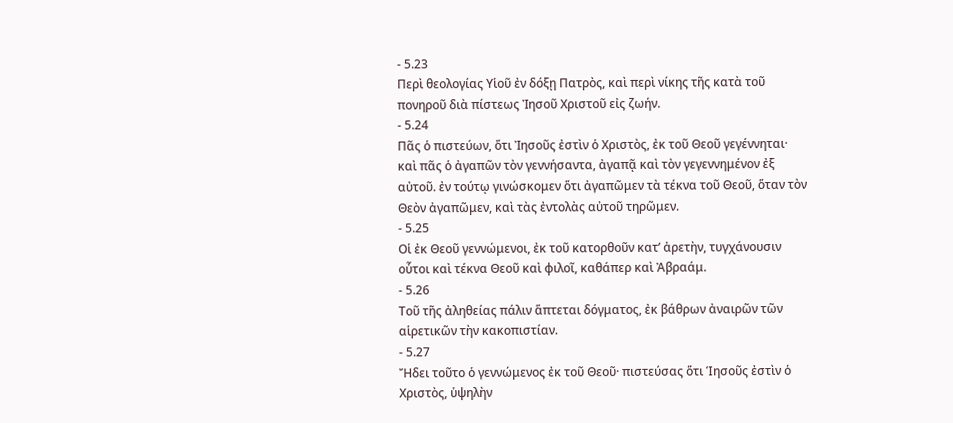- 5.23
Περὶ θεολογίας Υἱοῦ ἐν δόξῃ Πατρὸς, καὶ περὶ νίκης τῆς κατὰ τοῦ πονηροῦ διὰ πίστεως Ἰησοῦ Χριστοῦ εἰς ζωήν.
- 5.24
Πᾶς ὁ πιστεύων, ὅτι Ἰησοῦς ἐστὶν ὁ Χριστὸς, ἐκ τοῦ Θεοῦ γεγέννηται· καὶ πᾶς ὁ ἀγαπῶν τὸν γεννήσαντα, ἀγαπᾷ καὶ τὸν γεγεννημένον ἐξ αὐτοῦ. ἐν τούτῳ γινώσκομεν ὅτι ἀγαπῶμεν τὰ τέκνα τοῦ Θεοῦ, ὅταν τὸν Θεὸν ἀγαπῶμεν, καὶ τὰς ἐντολὰς αὐτοῦ τηρῶμεν.
- 5.25
Οἱ ἐκ Θεοῦ γεννώμενοι, ἐκ τοῦ κατορθοῦν κατ’ ἀρετὴν, τυγχάνουσιν οὗτοι καὶ τέκνα Θεοῦ καὶ φιλοῖ, καθάπερ καὶ Ἀβραάμ.
- 5.26
Τοῦ τῆς ἀληθείας πάλιν ἅπτεται δόγματος, ἐκ βάθρων ἀναιρῶν τῶν αἱρετικῶν τὴν κακοπιστίαν.
- 5.27
Ἤδει τοῦτο ὁ γεννώμενος ἐκ τοῦ Θεοῦ· πιστεύσας ὅτι Ἱησοῦς ἐστὶν ὁ Χριστὸς, ὑψηλὴν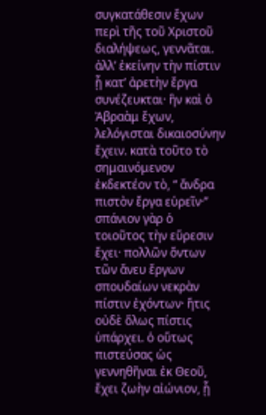συγκατάθεσιν ἔχων περὶ τῆς τοῦ Χριστοῦ διαλήψεως, γεννᾶται. ἀλλ’ ἐκείνην τὴν πίστιν ᾗ κατ’ ἀρετὴν ἔργα συνέζευκται· ἣν καὶ ὁ Ἀβραὰμ ἔχων, λελόγισται δικαιοσύνην ἔχειν. κατὰ τοῦτο τὸ σημαινόμενον ἐκδεκτέον τὸ, “ ἄνδρα πιστὸν ἔργα εὑρεῖν·’’ σπάνιον γὰρ ὁ τοιοῦτος τὴν εὕρεσιν ἔχει· πολλῶν ὄντων τῶν ἄνευ ἔργων σπουδαίων νεκρὰν πίστιν ἐχόντων· ἥτις οὐδὲ ὅλως πίστις ὑπάρχει. ὁ οὕτως πιστεύσας ὡς γεννηθῆναι ἐκ Θεοῦ, ἔχει ζωὴν αἰώνιον, ᾗ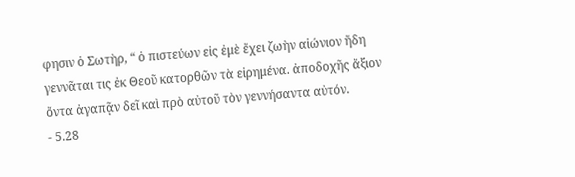φησιν ὁ Σωτὴρ, “ ὁ πιστεύων εἰς ἐμὲ ἔχει ζωὴν αἰώνιον ἤδη γεννᾶται τις ἐκ Θεοῦ κατορθῶν τὰ εἰρημένα. ἀποδοχῆς ἄξιον ὄντα ἀγαπᾷν δεῖ καὶ πρὸ αὐτοῦ τὸν γεννήσαντα αὐτόν.
- 5.28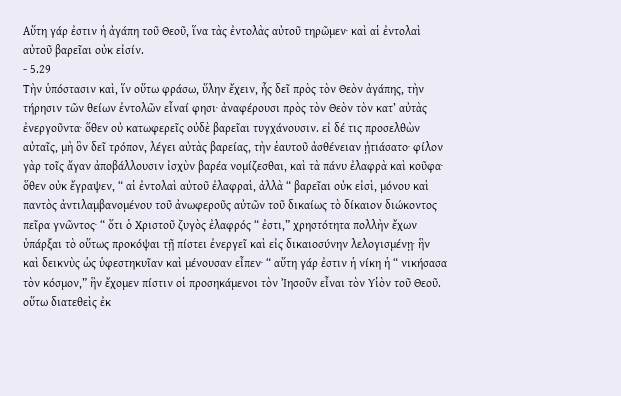Αὕτη γάρ ἐστιν ἡ ἀγάπη τοῦ Θεοῦ, ἵνα τὰς ἐντολὰς αὐτοῦ τηρῶμεν· καὶ αἱ ἐντολαὶ αὐτοῦ βαρεῖαι οὐκ εἰσίν.
- 5.29
Τὴν ὑπόστασιν καὶ, ἵν οὕτω φράσω, ὕλην ἔχειν, ἧς δεῖ πρὸς τὸν Θεὸν ἀγάπης, τὴν τήρησιν τῶν θείων ἐντολῶν εἶναί φησι· ἀναφέρουσι πρὸς τὸν Θεὸν τὸν κατ’ αὐτὰς ἐνεργοῦντα· ὅθεν οὐ κατωφερεῖς οὐδὲ βαρεῖαι τυγχάνουσιν. εἰ δέ τις προσελθὼν αὐταῖς, μὴ ὃν δεῖ τρόπον, λέγει αὐτὰς βαρείας, τὴν ἑαυτοῦ ἀσθένειαν ᾐτιάσατο· φίλον γὰρ τοῖς ἄγαν ἀποβάλλουσιν ἰσχὺν βαρέα νομίζεσθαι, καὶ τὰ πάνυ ἐλαφρὰ καὶ κοῦφα· ὅθεν οὐκ ἔγραψεν, “ αἱ ἐντολαὶ αὐτοῦ ἐλαφραὶ, ἀλλὰ “ βαρεῖαι οὐκ εἰσὶ, μόνου καὶ παντὸς ἀντιλαμβανομένου τοῦ ἀνωφεροῦς αὐτῶν τοῦ δικαίως τὸ δίκαιον διώκοντος πεῖρα γνῶντος· “ ὅτι ὁ Χριστοῦ ζυγὸς ἐλαφρός “ ἐστι,” χρηστότητα πολλὴν ἔχων ὑπάρξαι τὸ οὕτως προκόψαι τῇ πίστει ἐνεργεῖ καὶ εἰς δικαιοσύνην λελογισμένῃ· ἣν καὶ δεικνὺς ὡς ὑφεστηκυῖαν καὶ μένουσαν εἶπεν· “ αὕτη γάρ ἐστιν ἡ νίκη ἡ “ νικήσασα τὸν κόσμον,” ἣν ἔχομεν πίστιν οἱ προσηκάμενοι τὸν Ἰησοῦν εἶναι τὸν Υἱὸν τοῦ Θεοῦ. οὕτω διατεθεὶς ἐκ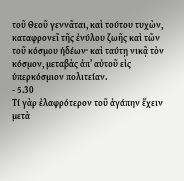τοῦ Θεοῦ γεννᾶται, καὶ τούτου τυχὼν, καταφρονεῖ τῆς ἐνύλου ζωῆς καὶ τῶν τοῦ κόσμου ἡδέων· καὶ ταύτῃ νικᾷ τὸν κόσμον, μεταβὰς ἀπ’ αὐτοῦ εἰς ὑπερκόσμιον πολιτείαν.
- 5.30
Τί γὰρ ἐλαφρότερον τοῦ ἀγάπην ἔχειν μετὰ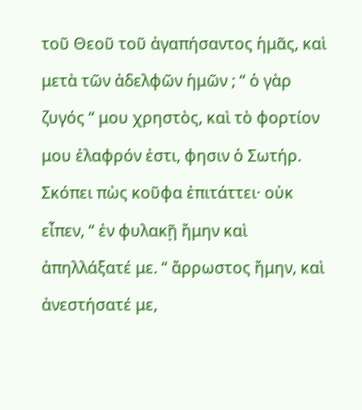τοῦ Θεοῦ τοῦ ἀγαπήσαντος ἡμᾶς, καὶ μετὰ τῶν ἀδελφῶν ἡμῶν ; “ ὁ γὰρ ζυγός “ μου χρηστὸς, καὶ τὸ φορτίον μου ἐλαφρόν ἐστι, φησιν ὁ Σωτήρ. Σκόπει πὼς κοῦφα ἐπιτάττει· οὐκ εἶπεν, “ ἐν φυλακῇ ἤμην καὶ ἀπηλλάξατέ με. “ ἄρρωστος ἤμην, καὶ ἀνεστήσατέ με,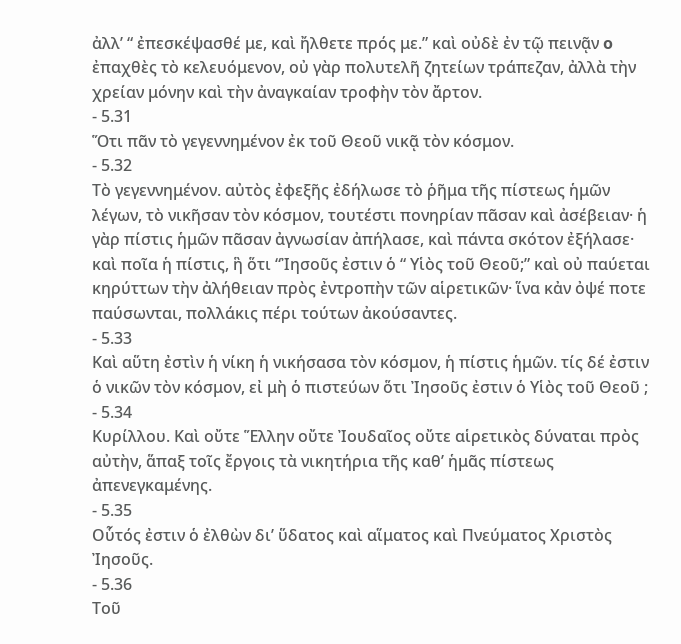ἀλλ’ “ ἐπεσκέψασθέ με, καὶ ἤλθετε πρός με.” καὶ οὐδὲ ἐν τῷ πεινᾷν o ἐπαχθὲς τὸ κελευόμενον, οὐ γὰρ πολυτελῆ ζητείων τράπεζαν, ἀλλὰ τὴν χρείαν μόνην καὶ τὴν ἀναγκαίαν τροφὴν τὸν ἄρτον.
- 5.31
Ὅτι πᾶν τὸ γεγεννημένον ἐκ τοῦ Θεοῦ νικᾷ τὸν κόσμον.
- 5.32
Τὸ γεγεννημένον. αὐτὸς ἐφεξῆς ἐδήλωσε τὸ ῥῆμα τῆς πίστεως ἡμῶν λέγων, τὸ νικῆσαν τὸν κόσμον, τουτέστι πονηρίαν πᾶσαν καὶ ἀσέβειαν· ἡ γὰρ πίστις ἡμῶν πᾶσαν ἀγνωσίαν ἀπήλασε, καὶ πάντα σκότον ἐξήλασε· καὶ ποῖα ἡ πίστις, ἣ ὅτι “Ἰησοῦς ἐστιν ὁ “ Υἱὸς τοῦ Θεοῦ;” καὶ οὐ παύεται κηρύττων τὴν ἀλήθειαν πρὸς ἐντροπὴν τῶν αἱρετικῶν· ἵνα κἀν ὀψέ ποτε παύσωνται, πολλάκις πέρι τούτων ἀκούσαντες.
- 5.33
Καὶ αὕτη ἐστὶν ἡ νίκη ἡ νικήσασα τὸν κόσμον, ἡ πίστις ἡμῶν. τίς δέ ἐστιν ὁ νικῶν τὸν κόσμον, εἰ μὴ ὁ πιστεύων ὅτι Ἰησοῦς ἐστιν ὁ Υἱὸς τοῦ Θεοῦ ;
- 5.34
Κυρίλλου. Καὶ οὔτε Ἕλλην οὔτε Ἰουδαῖος οὔτε αἱρετικὸς δύναται πρὸς αὐτὴν, ἅπαξ τοῖς ἔργοις τὰ νικητήρια τῆς καθ’ ἡμᾶς πίστεως ἀπενεγκαμένης.
- 5.35
Οὗτός ἐστιν ὁ ἐλθὼν δι’ ὕδατος καὶ αἵματος καὶ Πνεύματος Χριστὸς Ἰησοῦς.
- 5.36
Τοῦ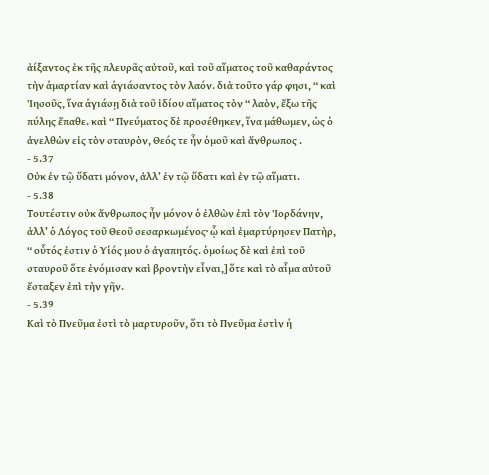ἀίξαντος ἐκ τῆς πλευρᾶς αὐτοῦ, καὶ τοῦ αἵματος τοῦ καθαράντος τὴν ἁμαρτίαν καὶ ἁγιάσαντος τὸν λαόν. διὰ τοῦτο γάρ φησι, “ καὶ Ἰησοῦς, ἵνα ἁγιάσῃ διὰ τοῦ ἰδίου αἵματος τὸν “ λαὸν, ἔξω τῆς πύλης ἔπαθε. καὶ “ Πνεύματος δὲ προσέθηκεν, ἵνα μάθωμεν, ὡς ὁ ἀνελθὼν εἰς τὸν σταυρὸν, Θεός τε ἦν ὁμοῦ καὶ ἄνθρωπος .
- 5.37
Οὐκ ἐν τῷ ὕδατι μόνον, ἀλλ’ ἐν τῷ ὕδατι καὶ ἐν τῷ αἵματι.
- 5.38
Τουτέστιν οὐκ ἄνθρωπος ἦν μόνον ὁ ἐλθὼν ἐπὶ τὸν Ἰορδάνην, ἀλλ’ ὁ Λόγος τοῦ Θεοῦ σεσαρκωμένος· ᾧ καὶ ἐμαρτύρησεν Πατὴρ, “ οὗτός ἐστιν ὁ Υἱός μου ὁ ἀγαπητός. ὁμοίως δὲ καὶ ἐπὶ τοῦ σταυροῦ ὅτε ἐνόμισαν καὶ βροντὴν εἶναι,] ὅτε καὶ τὸ αἷμα αὐτοῦ ἔσταξεν ἐπὶ τὴν γῆν.
- 5.39
Καὶ τὸ Πνεῦμα ἐστὶ τὸ μαρτυροῦν, ὅτι τὸ Πνεῦμα ἐστὶν ἡ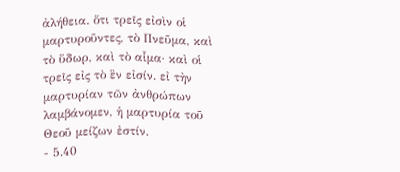ἀλήθεια. ὅτι τρεῖς εἰσὶν οἱ μαρτυροῦντες, τὸ Πνεῦμα, καὶ τὸ ὕδωρ, καὶ τὸ αἷμα· καὶ οἱ τρεῖς εἰς τὸ ἓν εἰσίν. εἰ τὴν μαρτυρίαν τῶν ἀνθρώπων λαμβάνομεν, ἡ μαρτυρία τοῦ Θεοῦ μείζων ἐστίν.
- 5.40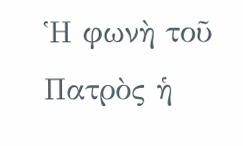Ἡ φωνὴ τοῦ Πατρὸς ἡ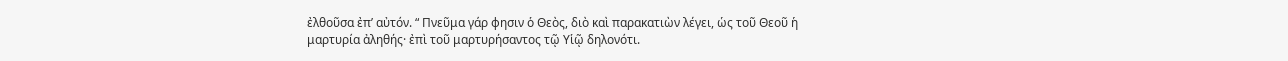ἐλθοῦσα ἐπ’ αὐτόν. “ Πνεῦμα γάρ φησιν ὁ Θεὸς, διὸ καὶ παρακατιὼν λέγει, ὡς τοῦ Θεοῦ ἡ μαρτυρία ἀληθής· ἐπὶ τοῦ μαρτυρήσαντος τῷ Υἱῷ δηλονότι.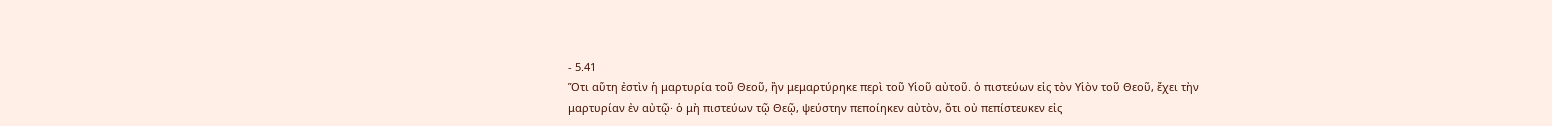- 5.41
Ὅτι αὕτη ἐστὶν ἡ μαρτυρία τοῦ Θεοῦ, ἢν μεμαρτύρηκε περὶ τοῦ Υἱοῦ αὐτοῦ. ὁ πιστεύων εἰς τὸν Υἱὸν τοῦ Θεοῦ, ἔχει τὴν μαρτυρίαν ἐν αὐτῷ· ὁ μὴ πιστεύων τῷ Θεῷ, ψεύστην πεποίηκεν αὐτὸν, ὅτι οὐ πεπίστευκεν εἰς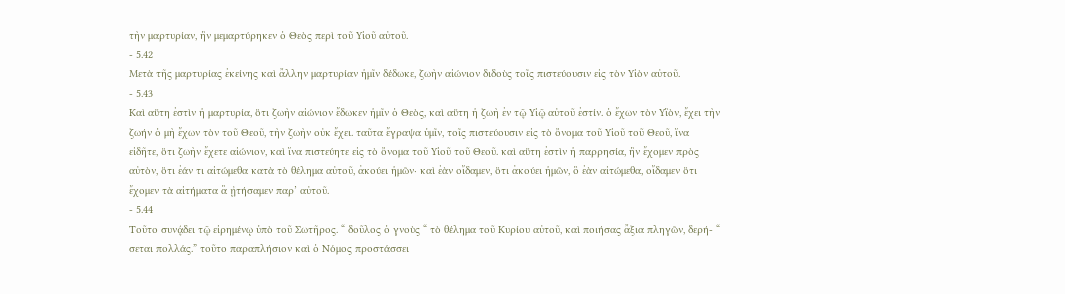τὴν μαρτυρίαν, ἣν μεμαρτύρηκεν ὁ Θεὸς περὶ τοῦ Υἱοῦ αὐτοῦ.
- 5.42
Μετὰ τῆς μαρτυρίας ἐκείνης καὶ ἄλλην μαρτυρίαν ἡμῖν δέδωκε, ζωὴν αἰώνιον διδοὺς τοῖς πιστεύουσιν εἰς τὸν Υἱὸν αὐτοῦ.
- 5.43
Καὶ αὕτη ἐστὶν ἡ μαρτυρία, ὅτι ζωὴν αἰώνιον ἔδωκεν ἡμῖν ὁ Θεὸς, καὶ αὕτη ἡ ζωὴ ἐν τῷ Υἱῷ αὐτοῦ ἐστίν. ὁ ἔχων τὸν Υἳὸν, ἔχει τὴν ζωήν ὁ μὴ ἔχων τὸν τοῦ Θεοῦ, τὴν ζωὴν οὐκ ἔχει. ταῦτα ἔγραψα ὑμῖν, τοῖς πιστεύουσιν εἰς τὸ ὄνομα τοῦ Υἱοῦ τοῦ Θεοῦ, ἵνα εἰδῆτε, ὅτι ζωὴν ἔχετε αἰώνιον, καὶ ἵνα πιστεύητε εἰς τὸ ὄνομα τοῦ Υἱοῦ τοῦ Θεοῦ. καὶ αὕτη ἐστὶν ἡ παρρησία, ἣν ἔχομεν πρὸς αὐτὸν, ὅτι ἐάν τι αἰτώμεθα κατὰ τὸ θέλημα αὐτοῦ, ἀκούει ἡμῶν· καὶ ἐὰν οἴδαμεν, ὅτι ἀκούει ἡμῶν, ὃ ἐὰν αἰτώμεθα, οἴδαμεν ὅτι ἔχομεν τὰ αἰτήματα ἃ ᾐτήσαμεν παρ’ αὐτοῦ.
- 5.44
Τοῦτο συνᾴδει τῷ εἰρημένῳ ὑπὸ τοῦ Σωτῆρος. “ δοῦλος ὁ γνοὺς “ τὸ θέλημα τοῦ Κυρίου αὐτοῦ, καὶ ποιήσας ἄξια πληγῶν, δερή- “ σεται πολλάς.” τοῦτο παραπλήσιον καὶ ὁ Νόμος προστάσσει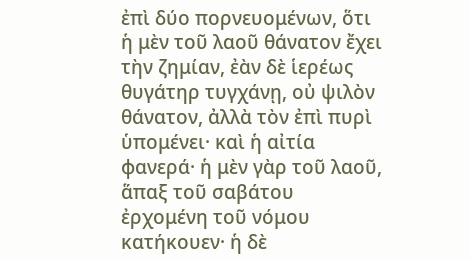ἐπὶ δύο πορνευομένων, ὅτι ἡ μὲν τοῦ λαοῦ θάνατον ἔχει τὴν ζημίαν, ἐὰν δὲ ἱερέως θυγάτηρ τυγχάνῃ, οὐ ψιλὸν θάνατον, ἀλλὰ τὸν ἐπὶ πυρὶ ὑπομένει· καὶ ἡ αἰτία φανερά· ἡ μὲν γὰρ τοῦ λαοῦ, ἅπαξ τοῦ σαβάτου ἐρχομένη τοῦ νόμου κατήκουεν· ἡ δὲ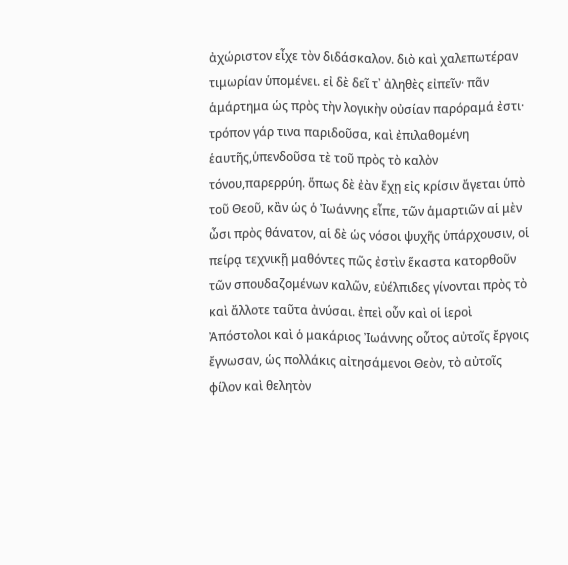ἀχώριστον εἶχε τὸν διδάσκαλον. διὸ καὶ χαλεπωτέραν τιμωρίαν ὑπομένει. εἰ δὲ δεῖ τ᾿ ἀληθὲς εἰπεῖν· πᾶν ἁμάρτημα ὡς πρὸς τὴν λογικὴν οὐσίαν παρόραμά ἐστι· τρόπον γάρ τινα παριδοῦσα, καὶ ἐπιλαθομένη ἑαυτῆς,ὑπενδοῦσα τὲ τοῦ πρὸς τὸ καλὸν τόνου,παρερρύη. ὅπως δὲ ἐὰν ἔχῃ εἰς κρίσιν ἄγεται ὑπὸ τοῦ Θεοῦ, κἂν ὡς ὁ Ἰωάννης εἶπε, τῶν ἁμαρτιῶν αἱ μὲν ὦσι πρὸς θάνατον, αἱ δὲ ὡς νόσοι ψυχῆς ὑπάρχουσιν, οἱ πείρᾳ τεχνικῇ μαθόντες πῶς ἐστὶν ἕκαστα κατορθοῦν τῶν σπουδαζομένων καλῶν, εὐέλπιδες γίνονται πρὸς τὸ καὶ ἄλλοτε ταῦτα ἀνύσαι. ἐπεὶ οὖν καὶ οἱ ἱεροὶ Ἀπόστολοι καὶ ὁ μακάριος Ἰωάννης οὗτος αὐτοῖς ἔργοις ἔγνωσαν, ὡς πολλάκις αἰτησάμενοι Θεὸν, τὸ αὐτοῖς φίλον καὶ θελητὸν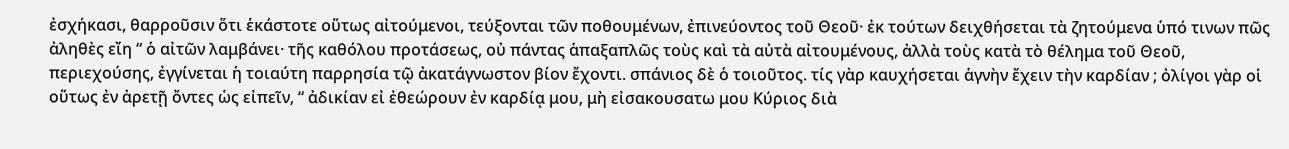ἐσχήκασι, θαρροῦσιν ὅτι ἑκάστοτε οὕτως αἰτούμενοι, τεύξονται τῶν ποθουμένων, ἐπινεύοντος τοῦ Θεοῦ· ἐκ τούτων δειχθήσεται τὰ ζητούμενα ὑπό τινων πῶς ἀληθὲς εἴη “ ὁ αἰτῶν λαμβάνει· τῆς καθόλου προτάσεως, οὐ πάντας ἁπαξαπλῶς τοὺς καὶ τὰ αὐτὰ αἰτουμένους, ἀλλὰ τοὺς κατὰ τὸ θέλημα τοῦ Θεοῦ, περιεχούσης, ἐγγίνεται ἡ τοιαύτη παρρησία τῷ ἀκατάγνωστον βίον ἔχοντι. σπάνιος δὲ ὁ τοιοῦτος. τίς γὰρ καυχήσεται ἁγνὴν ἔχειν τὴν καρδίαν ; ὀλίγοι γὰρ οἱ οὕτως ἐν ἀρετῇ ὄντες ὡς εἰπεῖν, “ ἀδικίαν εἰ ἐθεώρουν ἐν καρδίᾳ μου, μὴ εἰσακουσατω μου Κύριος διὰ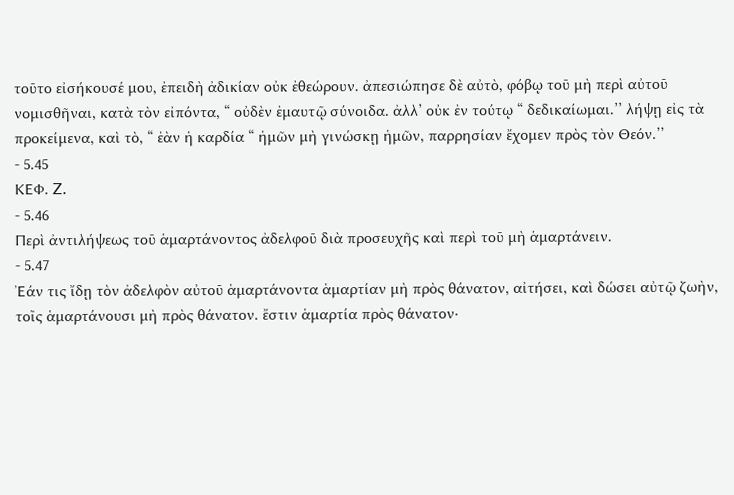τοῦτο εἰσήκουσέ μου, ἐπειδὴ ἀδικίαν οὐκ ἐθεώρουν. ἀπεσιώπησε δὲ αὐτὸ, φόβῳ τοῦ μὴ περὶ αὐτοῦ νομισθῆναι, κατὰ τὸν εἰπόντα, “ οὐδὲν ἐμαυτῷ σύνοιδα. ἀλλ’ οὐκ ἐν τούτῳ “ δεδικαίωμαι.’’ λήψῃ εἰς τὰ προκείμενα, καὶ τὸ, “ ἐὰν ἡ καρδία “ ἡμῶν μὴ γινώσκῃ ἡμῶν, παρρησίαν ἔχομεν πρὸς τὸν Θεόν.’’
- 5.45
ΚΕΦ. Z.
- 5.46
Περὶ ἀντιλήψεως τοῦ ἁμαρτάνοντος ἀδελφοῦ διὰ προσευχῆς καὶ περὶ τοῦ μὴ ἁμαρτάνειν.
- 5.47
Ἐάν τις ἴδῃ τὸν ἀδελφὸν αὐτοῦ ἁμαρτάνοντα ἁμαρτίαν μὴ πρὸς θάνατον, αἰτήσει, καὶ δώσει αὐτῷ ζωὴν, τοῖς ἁμαρτάνουσι μὴ πρὸς θάνατον. ἔστιν ἁμαρτία πρὸς θάνατον·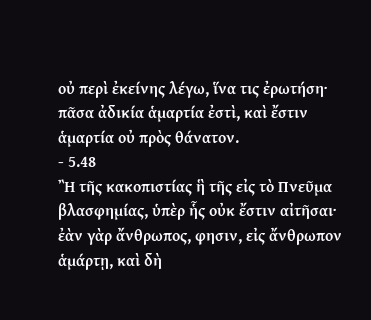οὐ περὶ ἐκείνης λέγω, ἵνα τις ἐρωτήση· πᾶσα ἀδικία ἁμαρτία ἐστὶ, καὶ ἔστιν ἁμαρτία οὐ πρὸς θάνατον.
- 5.48
Ἢ τῆς κακοπιστίας ἣ τῆς εἰς τὸ Πνεῦμα βλασφημίας, ὑπὲρ ἧς οὐκ ἔστιν αἰτῆσαι· ἐὰν γὰρ ἄνθρωπος, φησιν, εἰς ἄνθρωπον ἁμάρτῃ, καὶ δὴ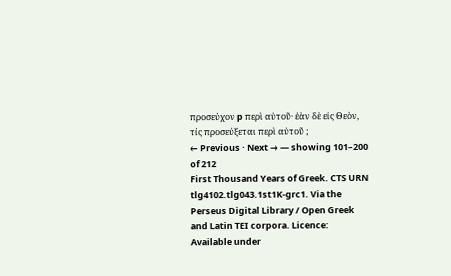προσεύχον p περὶ αὐτοῦ· ἐὰν δὲ εἰς Θεὸν, τίς προσεύξεται περὶ αὐτοῦ ;
← Previous · Next → — showing 101–200 of 212
First Thousand Years of Greek. CTS URN tlg4102.tlg043.1st1K-grc1. Via the Perseus Digital Library / Open Greek and Latin TEI corpora. Licence: Available under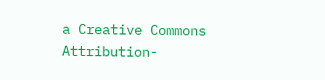a Creative Commons Attribution-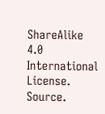ShareAlike 4.0 International License. Source.